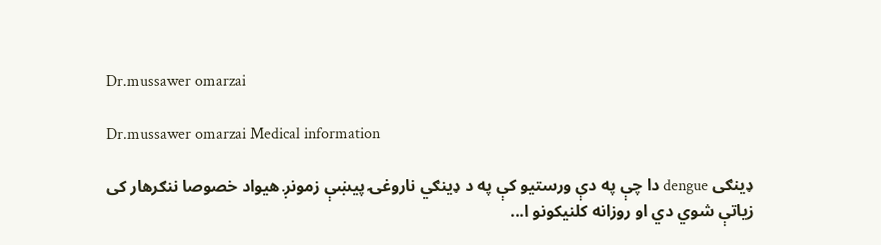Dr.mussawer omarzai

Dr.mussawer omarzai Medical information

ډینګی dengue دا چې په دې ورستیو کې په د ډینګي ناروغۍ پیښې زمونږ هیواد خصوصا ننګرهار کی زیاتې شوي دي او روزانه کلنیکونو ا...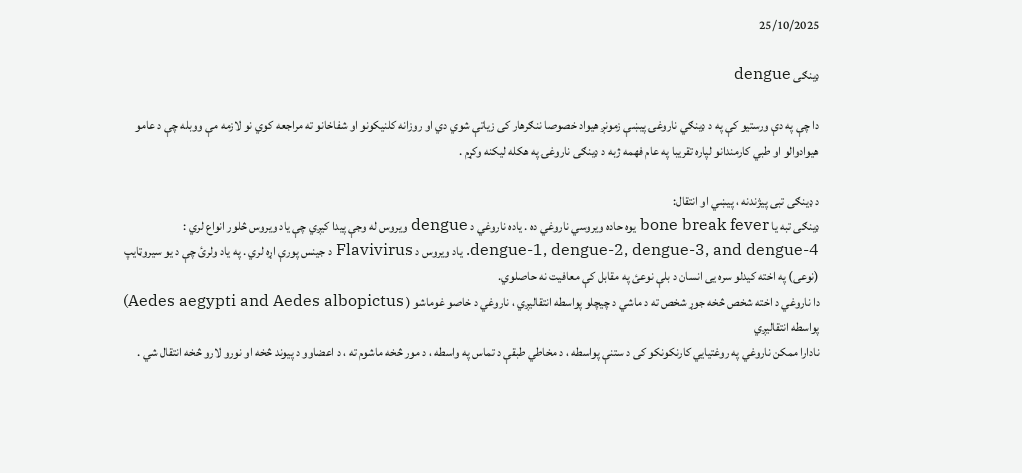25/10/2025

ډینګی dengue

دا چې په دې ورستیو کې په د ډینګي ناروغۍ پیښې زمونږ هیواد خصوصا ننګرهار کی زیاتې شوي دي او روزانه کلنیکونو او شفاخانو ته مراجعه کوي نو لازمه مې ووبله چې د عامو هیوادوالو او طبي کارمندانو لپاره تقریبا په عام فهمه ژبه د ډینګی ناروغۍ په هکله لیکنه وکړم .

د ډینګی تبی پیژندنه ، پیښي او انتقال:
ډینګی تبه یا bone break fever یوه حاده ویروسي ناروغي ده . یاده ناروغي د dengue ویروس له وجې پیدا کیږي چې یاد ویروس څلور انواع لري : dengue-1, dengue-2, dengue-3, and dengue-4. یاد ویروس د Flavivirus د جینس پورې اړه لري . په یاد ولرئ چې د یو سیروټایپ (نوعی) په اخته کیدلو سره یی انسان د بلې نوعئ په مقابل کې معافیت نه حاصلوي.
دا ناروغي د اخته شخص څخه جوړ شخص ته د ماشي د چیچلو پواسطه انتقالیږي ، ناروغي د خاصو غوماشو ( Aedes aegypti and Aedes albopictus) پواسطه انتقالیږي
نادارا ممکن ناروغي په روغتیایي کارنکونکو کی د ستنې پواسطه ، د مخاطي طبقې د تماس په واسطه ، د مور څخه ماشوم ته ، د اعضاوو د پیوند څخه او نورو لارو څخه انتقال شي .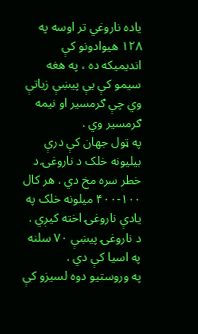یاده ناروغي تر اوسه په ۱۲۸ هیوادونو کې اندیمیکه ده ، په هغه سیمو کې یې پیښې زیاتې وي چې ګرمسیر او نیمه ګرمسیر وي .
په ټول جهان کې درې بیلیونه خلک د ناروغۍ د خطر سره مخ دي . هر کال ۱۰۰-۴۰۰ میلونه خلک په یادې ناروغۍ اخته کیږي .
د ناروغۍ پیښې ۷۰ سلنه په اسیا کې دي .
په وروستیو دوه لسیزو کې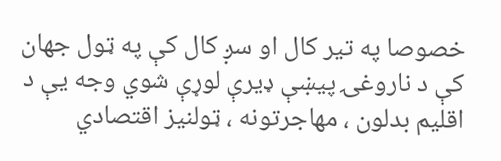خصوصا په تیر کال او سږ کال کې په ټول جهان کې د ناروغۍ پیښې ډیرې لوړې شوي وجه یې د اقلیم بدلون ، مهاجرتونه ، ټولنیز اقتصادي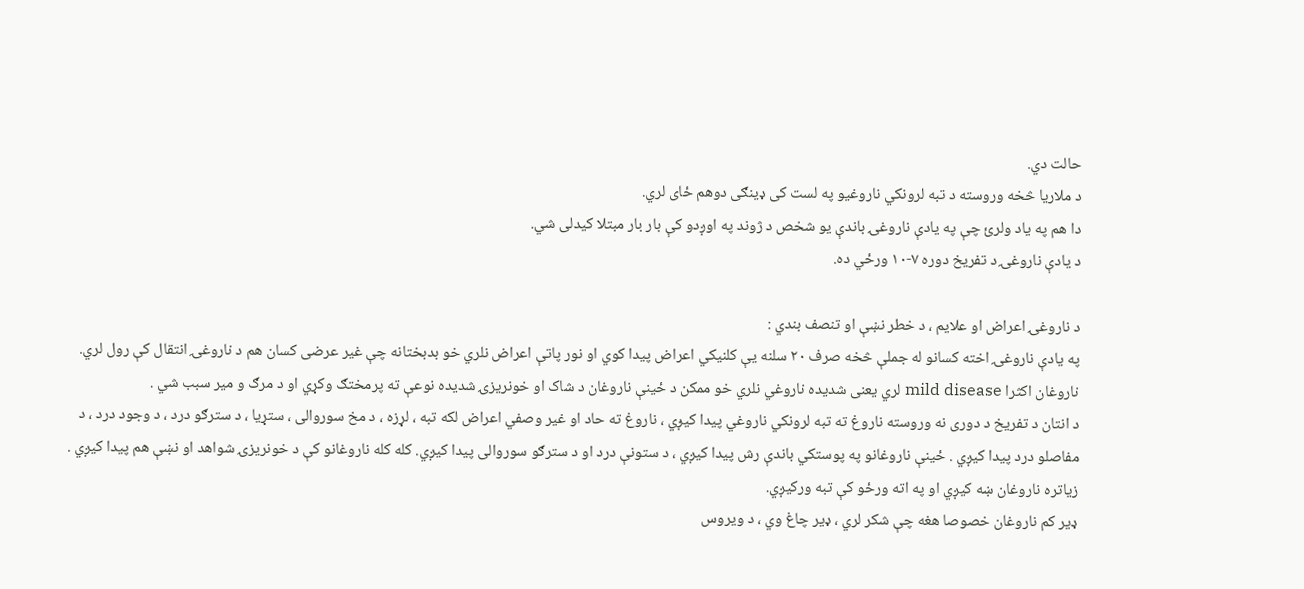حالت دي.
د ملاریا څخه وروسته د تبه لرونکي ناروغیو په لست کی ډینګی دوهم ځای لري.
دا هم په یاد ولرئ چې په یادې ناروغۍ باندې یو شخص د ژوند په اوږدو کې بار بار مبتلا کیدلی شي.
د یادې ناروغۍ د تفریخ دوره ۷-۱۰ ورځي ده.

د ناروغۍ اعراض او علایم ، د خطر نښې او تنصف بندي :
په یادې ناروغۍ اخته کسانو له جملې څخه صرف ۲۰ سلنه یې کلنیکي اعراض پیدا کوي او نور پاتې اعراض نلري خو بدبختانه چې غیر عرضی کسان هم د ناروغۍ انتقال کې رول لري.
ناروغان اکثرا mild disease لري یعنی شدیده ناروغي نلري خو ممکن د ځینې ناروغان د شاک او خونریزۍ شدیده نوعې ته پرمختګ وکړي او د مرګ و میر سبب شي .
د انتان د تفریخ د دوری نه وروسته ناروغ ته تبه لرونکي ناروغي پیدا کیږي ، ناروغ ته حاد او غیر وصفي اعراض لکه تبه ، لړزه ، د مخ سوروالی ، ستړیا ، د سترګو درد ، د وجود درد ، د مفاصلو درد پیدا کیږي . ځینې ناروغانو په پوستکي باندې رش پیدا کیږي ، د ستونې درد او د سترګو سوروالی پیدا کیږي. کله کله ناروغانو کې د خونریزۍ شواهد او نښې هم پیدا کیږي . زیاتره ناروغان ښه کیږي او په اته ورځو کې تبه ورکیږي.
ډیر کم ناروغان خصوصا هغه چې شکر لري ، ډیر چاغ وي ، د ویروس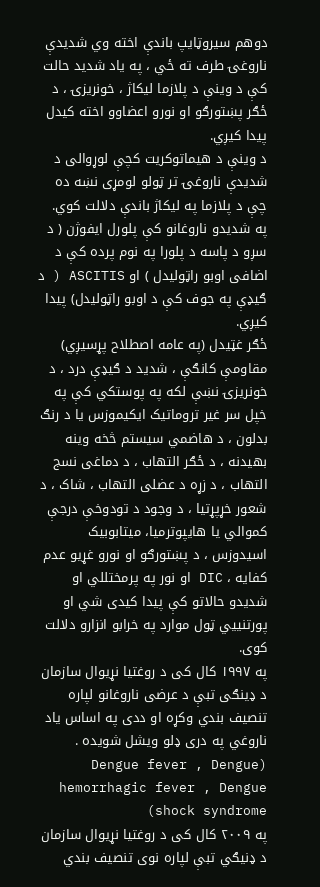دوهم سیروټایپ باندې اخته وي شدید‌ې ناروغۍ طرف ته ځي ، په یاد شدید حالت کې د وینې د پلازما لیکاژ ، خونریزۍ ، د ځګر پښتورګو او نورو اعضاوو اخته کیدل پیدا کیږي.
د وینې د هیماتوکریت کچې لوړوالی د شدیدې ناروغۍ تر ټولو لومړی نښه ده چې د پلازما په لیکاژ باندې دلالت کوي.
په شدیدو ناروغانو کې پلورل ایفوژن ( د سږو د پاسه د پلورا په نوم پرده کې د اضافی اوبو راټولیدل ) او ASCITIS ( د ګیډې په جوف کې د اوبو راټولیدل) پیدا کیږي.
ځګر غټیدل (په عامه اصطلاح پړسیږي) مقاومې کانګې ، شدید د ګیډې درد ، د خونریزۍ نښې لکه په پوستکي کې په خپل سر غیر تروماتیک ایکیموزس یا د رنګ بدلون ، د هاضمي سیستم څخه وینه بهیدنه ، د ځګر التهاب ، د دماغی نسج التهاب ، د زړه د عضلی التهاب ، شاک ، د شعور خړپړتیا ، د وجود د تودوخې درجې کموالي یا هایپوترمیا، میتابوبیک اسیدوزس ، د پښتورګو او نورو غړیو عدم کفایه ، DIC او نور په پرمختللي او شدیدو حالاتو کې پیدا کیدی شي او پورتنیيي ټول موارد په خرابو انزارو دلالت کوی.
په ۱۹۹۷ کال کی د روغتیا نړیوال سازمان د ډینګی تبې د عرضی ناروغانو لپاره تنصیف بندي وکړه او ددی په اساس یاد ناروغي په دری ډلو ویشل شویده . (Dengue fever , Dengue hemorrhagic fever , Dengue shock syndrome)
په ۲۰۰۹ کال کی د روغتیا نړیوال سازمان د ډنیګي تبې لپاره نوی تنصیف بندي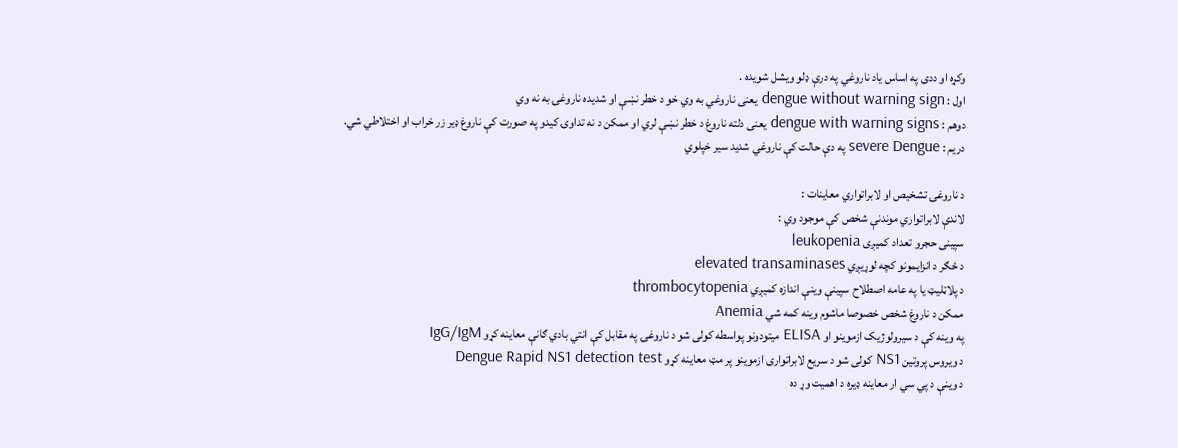وکړه او ددی په اساس یاد ناروغي په درې ډلو ویشل شویده .
اول : dengue without warning sign یعنی ناروغي به وي خو د خطر نښې او شدیده ناروغۍ به نه وي
دوهم : dengue with warning signs یعنی دلته ناروغ د خطر نښې لري او ممکن د نه تداوۍ کیدو په صورت کې ناروغ ډير زر خراب او اختلاطي شي.
دریم : severe Dengue په دې حالت کې ناروغي شدید سیر خپلوي

د ناروغۍ تشخیص او لابراتواري معاینات :
لاندې لابراتواري موندنې شخص کې موجود وي :
سپینی حجرو تعداد کمیږی leukopenia
د ځګر د انزایمونو کچه لوړیږي elevated transaminases
د پلاټلیټ یا په عامه اصطلاح سپینې وینې اندازه کمیږي thrombocytopenia
ممکن د ناروغ شخص خصوصا ماشوم وینه کمه شي Anemia
په وینه کې د سیرولوژیک ازموینو او ELISA میتودونو پواسطه کولی شو د ناروغۍ په مقابل کې انتي بادي ګانې معاینه کړو IgG/IgM
د ویروس پروتین NS1 کولی شو د سریع لابراتواری ازموینو پر مټ معاینه کړو Dengue Rapid NS1 detection test
د وینې د پي سي ار معاینه ډیره د اهمیت وړ ده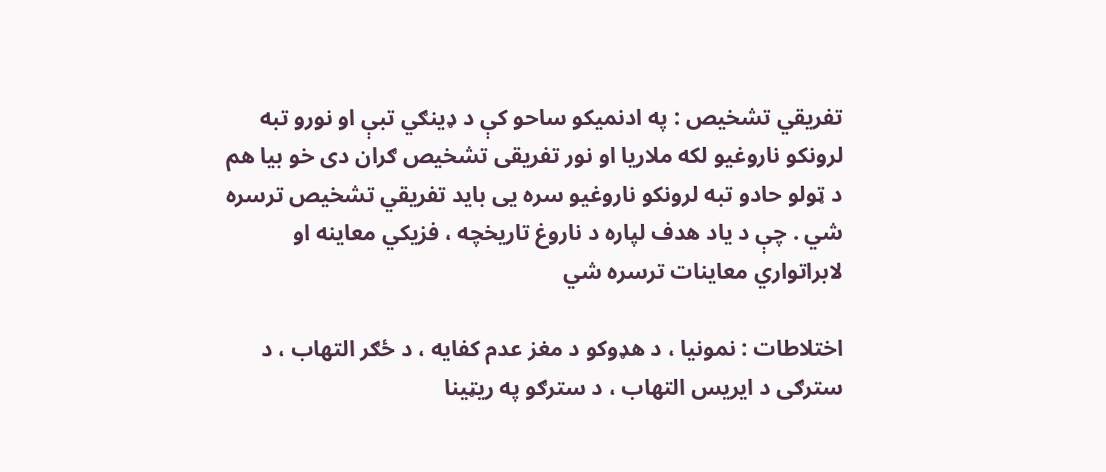تفریقي تشخیص : په ادنمیکو ساحو کې د ډینګي تبې او نورو تبه لرونکو ناروغیو لکه ملاریا او نور تفریقی تشخیص ګران دی خو بیا هم د ټولو حادو تبه لرونکو ناروغیو سره یی باید تفریقي تشخیص ترسره شي . چې د یاد هدف لپاره د ناروغ تاریخچه ، فزیکي معاینه او لابراتواري معاینات ترسره شي

اختلاطات : نمونیا ، د هډوکو د مغز عدم کفایه ، د ځګر التهاب ، د سترګی د ایریس التهاب ، د سترګو په ریټینا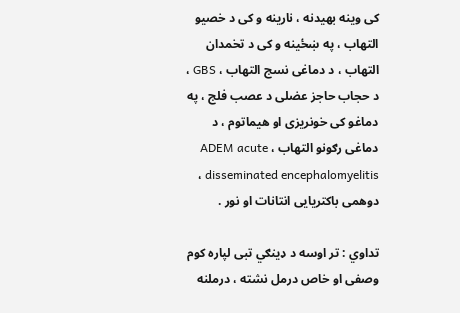کی وینه بهیدنه ، نارینه و کی د خصیو التهاب ، په ښځینه و کی د تخمدان التهاب ، د دماغی نسج التهاب ، GBS ، د حجاب حاجز عضلی د عصب فلج ، په دماغو کی خونریزی او هیماتوم ، د دماغی رګونو التهاب ، ADEM acute disseminated encephalomyelitis ، دوهمی باکتریایی انتانات او نور .

تداوي : تر اوسه د ډینګي تبی لپاره کوم وصفی او خاص درمل نشته ، درملنه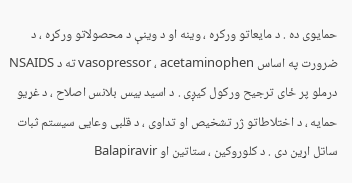حمایوی ده . د مایعاتو ورکړه ، وینه او د وینې د محصولاتو ورکړه ، د ضرورت په اساس vasopressor ، acetaminophen ته د NSAIDS درملو پر ځای ترجیح ورکول کیږی . د اسید بیس بلانس اصلاح ، د غړیو حمایه ، د اختلاطاتو ژر تشخیص او تداوی ، د قلبی وعایی سیستم ثبات ساتل اړین دی . د کلوروکین ، ستاتین او Balapiravir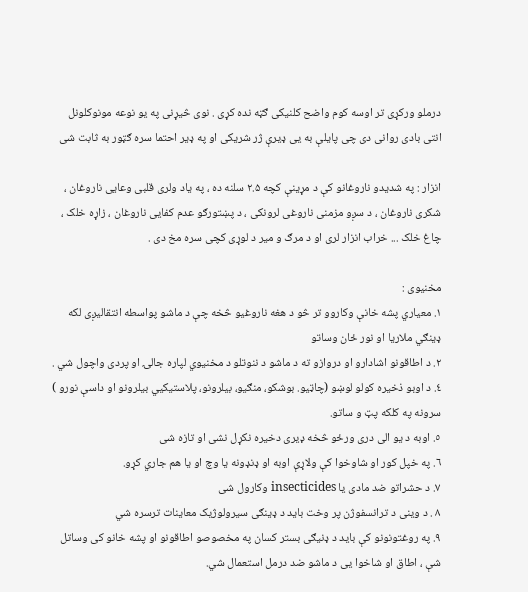درملو ورکړی تر اوسه کوم واضح کلنیکی ګټه نده کړی . نوی څیړنی په یو نوعه مونوکلونل انتی بادی روانی دی چی پایلې به یی ډیرې ژر شریکی او په ډیر احتما سره ګټور به ثابت شی

انزار : په شدیدو ناروغانو کې د مړینې کچه ۲.۵ سلنه ده ، په یاد ولری قلبی وعایی ناروغان ، شکری ناروغان ، د سږو مزمنی ناروغی لرونکی ، د پښتورګو عدم کفایی ناروغان ، زاړه خلک ، چاغ خلک ... خراب انزار لری او د مرګ و میر د لوړی کچی سره مخ دی .

مخنیوی :
١. معیاري پشه خانې وکاروو تر څو د هغه ناروغیو څخه چې د ماشو پواسطه انتقالیږی لکه ډینګي ملاریا او نور ځان وساتو
٢. د اطاقونو اشادارو او دروازو ته د ماشو د ننوتلو د مخنیوي لپاره جالۍ او پردی واچول شي .
٤. د اوبو ذخیره کولو لوښو (چاټیو. بوشکو، منګیو، بیلرونو، پلاستیکیي بیلرونو او داسې نورو ) سرونه په کلکه پټ و ساتو.
٥. اوبه د یو الی دری ورځو څخه ډیری دخیره نکړل نشی او تازه شی
٦. په خپل کور او شاوخوا کې ولاړې اوبه او ډنډونه یا وچ او یا هم جاري کړو.
۷. د حشراتو ضد مادی یا insecticides وکارول شی
۸ . د وینی د ترانسفوژن پر وخت باید د ډینګی سیرولوژیک معاینات ترسره شي
۹. په روغتونونو کې باید د ډنیګی بستر کسان په مخصوصو اطاقونو او پشه خانو کی وساتل شې ، اطاق او شاخوا یی د ماشو ضد درمل استعمال شي.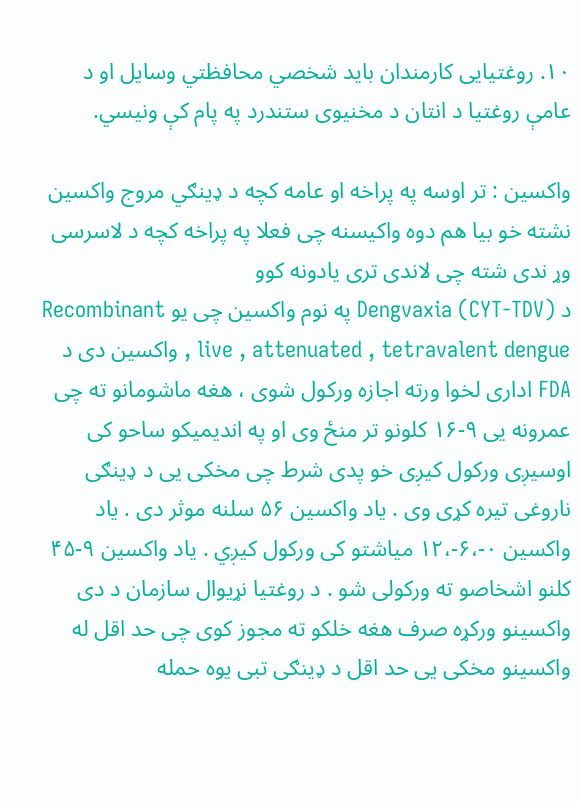۱۰. روغتیایی کارمندان باید شخصي محافظتي وسایل او د عامې روغتیا د انتان د مخنیوی ستندرد په پام کې ونیسي.

واکسین : تر اوسه په پراخه او عامه کچه د ډینګي مروج واکسین نشته خو بیا هم دوه واکیسنه چی فعلا په پراخه کچه د لاسرسی وړ ندی شته چی لاندی تری یادونه کوو
د Dengvaxia (CYT-TDV) په نوم واکسین چی یو Recombinant , live , attenuated , tetravalent dengue واکسین دی د FDA اداری لخوا ورته اجازه ورکول شوی ، هغه ماشومانو ته چی عمرونه یی ۹-۱۶ کلونو تر منځ وی او په اندیمیکو ساحو کی اوسیږی ورکول کیږی خو پدی شرط چی مخکی یی د ډینګی ناروغی تیره کړی وی . یاد واکسین ۵۶ سلنه موثر دی . یاد واکسین ۰-،۶-،۱۲ میاشتو کی ورکول کیږي . یاد واکسین ۹-۴۵ کلنو اشخاصو ته ورکولی شو . د روغتیا نړیوال سازمان د دی واکسینو ورکړه صرف هغه خلکو ته مجوز کوی چی حد اقل له واکسینو مخکی یی حد اقل د ډینګی تبی یوه حمله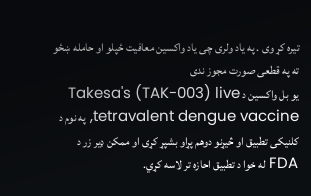تیره کړ وی . په یاد ولری چی یاد واکسین معافیت ځپلو او حامله ښځو ته په قطعی صورت مجوز ندی
یو بل واکسین د Takesa's (TAK-003) live ,tetravalent dengue vaccine په نوم د کلنیکی تطبیق او څیړنو دوهم پړاو بشپړ کړی او ممکن ډیر زر د FDA له خوا د تطبیق احازه تر لاسه کړي.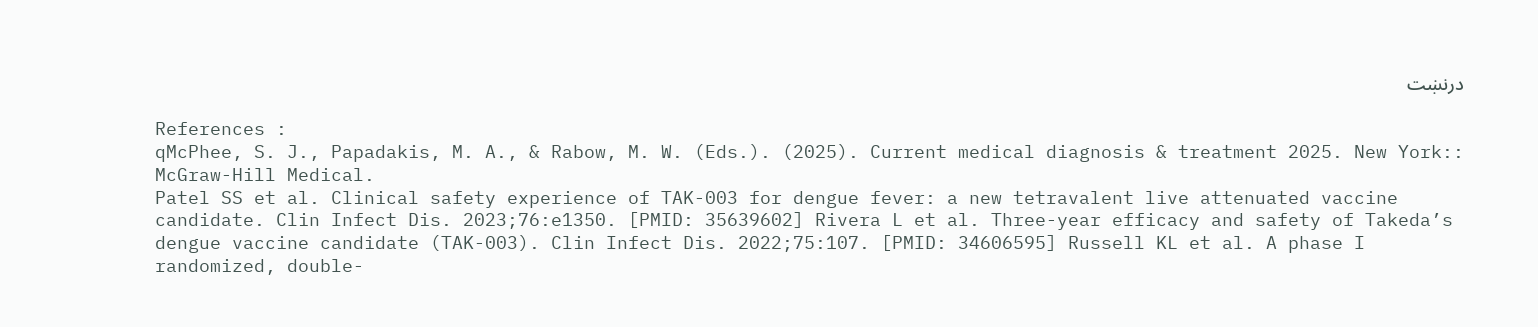درنښت

References :
qMcPhee, S. J., Papadakis, M. A., & Rabow, M. W. (Eds.). (2025). Current medical diagnosis & treatment 2025. New York:: McGraw-Hill Medical.
Patel SS et al. Clinical safety experience of TAK-003 for dengue fever: a new tetravalent live attenuated vaccine candidate. Clin Infect Dis. 2023;76:e1350. [PMID: 35639602] Rivera L et al. Three-year efficacy and safety of Takeda’s dengue vaccine candidate (TAK-003). Clin Infect Dis. 2022;75:107. [PMID: 34606595] Russell KL et al. A phase I randomized, double-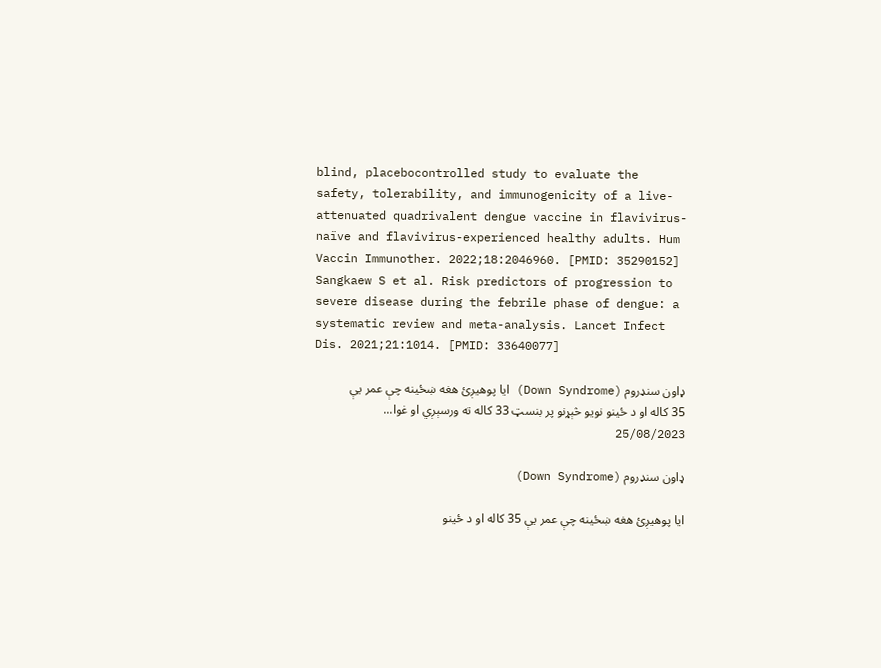blind, placebocontrolled study to evaluate the safety, tolerability, and immunogenicity of a live-attenuated quadrivalent dengue vaccine in flavivirus-naïve and flavivirus-experienced healthy adults. Hum Vaccin Immunother. 2022;18:2046960. [PMID: 35290152] Sangkaew S et al. Risk predictors of progression to severe disease during the febrile phase of dengue: a systematic review and meta-analysis. Lancet Infect Dis. 2021;21:1014. [PMID: 33640077]

ډاون سنډروم (Down Syndrome) ایا پوهیږئ هغه ښځينه چې عمر يې 35 کاله او د ځینو نويو څېړنو پر بنسټ 33 کاله ته ورسېږي او غوا...
25/08/2023

ډاون سنډروم (Down Syndrome)

ایا پوهیږئ هغه ښځينه چې عمر يې 35 کاله او د ځینو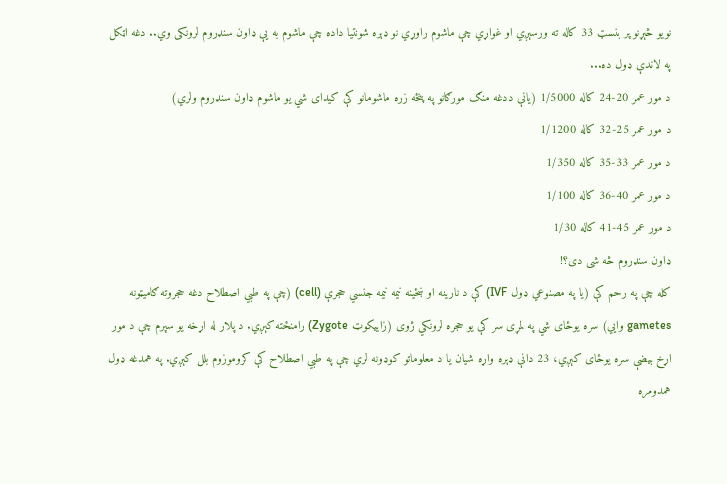نويو څېړنو پر بنسټ 33 کاله ته ورسېږي او غواړي چې ماشوم راوړي نو ډېره شونتيا داده چې ماشوم به يې ډاون سنډروم لرونکی وي.. دغه اټکل په لاندې ډول ده...
د مور عمر 20-24 کاله 1/5000 (يانې ددغه منګ مورګانو په پنځه زره ماشومانو کې کيدای شي يو ماشوم ډاون سنډروم ولري)
د مور عمر 25-32 کاله 1/1200
د مور عمر 33-35 کاله 1/350
د مور عمر 40-36 کاله 1/100
د مور عمر 45-41 کاله 1/30
ډاون سنډروم څه شی دی؟!
کله چې په رحم کې (يا په مصنوعي ډول IVF) کې د نارينه او ښځينه نيمه نيمه جنسي حجرې (cell) (چې په طبي اصطلاح دغه حجروته ګاميټونه gametes وايي) سره يوځای شي په لمړی سر کې يو حجره لرونکي ژوی (زاييکوټ Zygote) رامنځته کېږي. د پلار له اړخه يو سپرم چې د مور اړخ بيضې سره يوځای کېږي، 23 دانې ډېره واړه شيان یا د معلوماتو کوډونه لري چې په طبي اصطلاح کې کروموزوم بلل کېږي. په همدغه ډول همدومره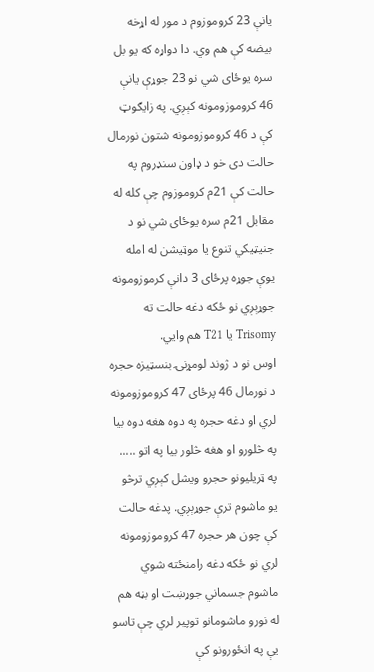يانې 23 کروموزوم د مور له اړخه بيضه کې هم وي. دا دواړه که يو بل سره يوځای شي نو 23 جوړې يانې 46 کروموزومونه کېږي. په زايګوټ کې د 46 کروموزومونه شتون نورمال حالت دی خو د ډاون سنډروم په حالت کې 21م کروموزوم چې کله له مقابل 21م سره يوځای شي نو د جنيټيکي تنوع يا موټيشن له امله يوې جوړه پرځای 3 دانې کرموزومونه جوړېږي نو ځکه دغه حالت ته Trisomy يا T21 هم وايي.
اوس نو د ژوند لومړنۍ بنسټيزه حجره د نورمال 46 پرځای 47 کروموزومونه لري او دغه حجره په دوه هغه دوه بيا په څلورو او هغه څلور بيا په اتو ..... په ټريليونو حجرو ويشل کېږي ترڅو يو ماشوم ترې جوړېږي. پدغه حالت کې چون هر حجره 47 کروموزومونه لري نو ځکه دغه رامنځته شوي ماشوم جسماني جوړښت او بڼه هم له نورو ماشومانو توپير لري چې تاسو يې په انځورونو کې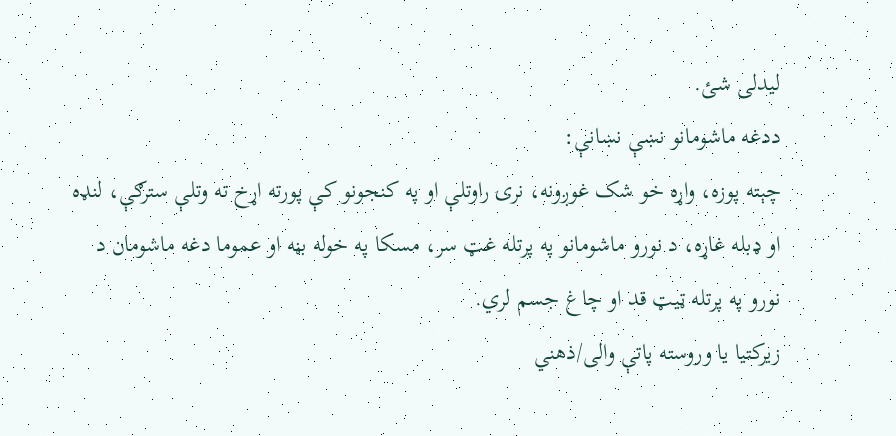ليدلی شئ.
ددغه ماشومانو نښې نښانې:
چېته پوزه، واړه خو شک غوږونه، نرۍ راوتلې او په کنجونو کې پورته اړخ ته وتلې سترګې، لنډه او ډبله غاړه، د نورو ماشومانو په پرتله غټ سر، مسکا په خوله بڼه او عموما دغه ماشومان د نورو په پرتله ټيټ قد او چاغ جسم لري.
زيرکتيا يا وروسته پاتې والی/ذهني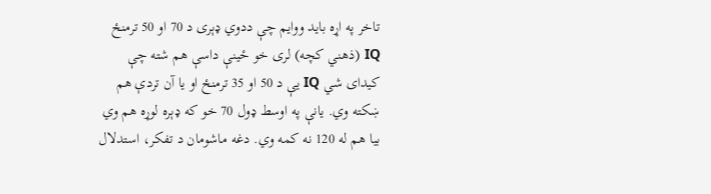تاخر په اړه بايد ووايم چې ددوي ډېری د 70 او 50 ترمنځ IQ (ذهني کچه) لری خو ځينې داسې هم شته چې کيدای شي IQ يې د 50 او 35 ترمنځ او يا آن تردې هم ښکته وي. يانې په اوسط ډول 70 خو که ډېره لوړه هم وي بيا هم له 120 نه کمه وي. دغه ماشومان د تفکر، استدلال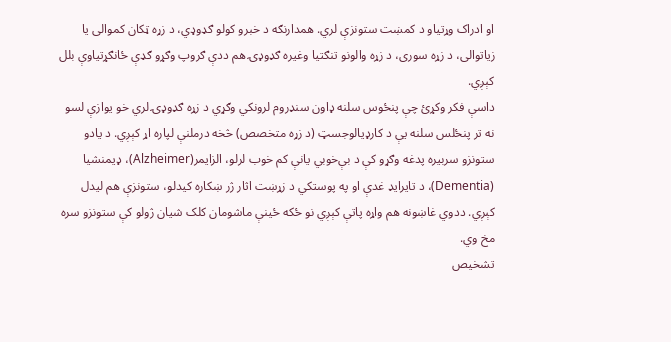او ادراک وړتياو د کمښت ستونزې لري. همدارنګه د خبرو کولو ګډوډي، د زړه ټکان کموالی يا زیاتوالی، د زړه سوری، د زړه والونو تنګتيا وغيره ګډوډۍ هم ددې ګروپ وګړو ګډې ځانګړتياوې بلل کېږي.
داسې فکر وکړئ چې پنځوس سلنه ډاون سنډروم لرونکي وګړي د زړه ګډوډۍ لري خو يوازې لسو نه تر پنځلس سلنه يې د کارډيالوجسټ (د زړه متخصص) څخه درملنې لپاره اړ کېږي. د يادو ستونزو سربيره پدغه وګړو کې د بې‌خوبي يانې کم خوب لرلو، الزايمر(Alzheimer)، ډيمنشيا (Dementia)، د تايرايډ غدې او په پوستکي د زړښت اثار ژر ښکاره کيدلو، ستونزې هم ليدل کېږي. ددوي غاښونه هم واړه پاتې کېږي نو ځکه ځينې ماشومان کلک شيان ژولو کې ستونزو سره مخ وي.
تشخيص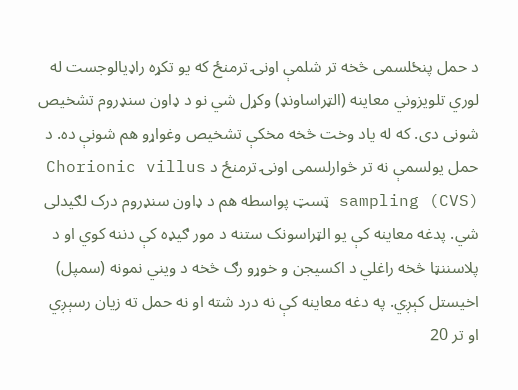د حمل پنځلسمی څخه تر شلمې اونۍ ترمنځ که يو تکړه راډيالوجست له لوري تلويزوني معاينه (الټراساونډ) وکړل شي نو د ډاون سنډروم تشخيص شونی دی. که له ياد وخت څخه مخکې تشخيص وغواړو هم شونې ده. د حمل يولسمې نه تر څوارلسمی اونۍ ترمنځ د Chorionic villus sampling (CVS) ټسټ پواسطه هم د ډاون سنډروم درک لګيدلی شي. پدغه معاينه کې يو الټراسونک ستنه د مور ګيډه کې دننه کوي او د پلاسننټا څخه راغلي د اکسيجن و خوړو رګ څخه د ويني نمونه (سمپل) اخيستل کېږي. په دغه معاينه کې نه درد شته او نه حمل ته زيان رسېږي او تر 20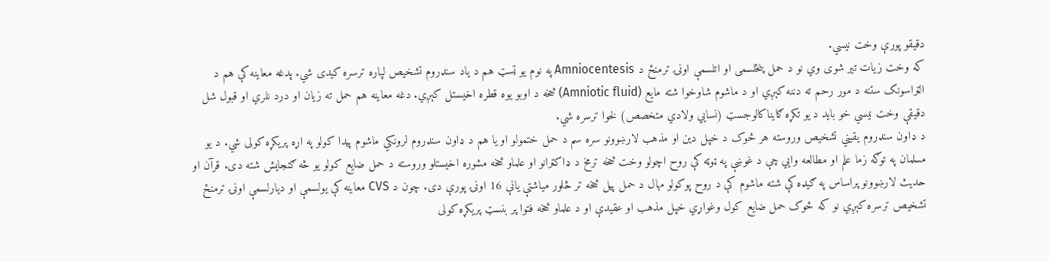دقيقو پورې وخت نيسي.
که وخت زيات تير شوی وي نو د حمل پنځلسمی او اتلسمې اونۍ ترمنځ د Amniocentesis په نوم يو ټسټ هم د ياد سنډروم تشخيص لپاره ترسره کيدی شي. پدغه معاينه کې هم د الټراسونک ستنه د مور رحم ته دننه کېږي او د ماشوم شاوخوا شته مایع (Amniotic fluid) څخه د اوبو يوه قطره اخيستل کېږي. دغه معاينه هم حمل ته زيان او درد نلري او قبول شل دقيقې وخت نيسي خو بايد د يو تکړه ګايناکالوجسټ (نسايي ولادي متخصص) لخوا ترسره شي.
د ډاون سنډروم يقيني تشخيص وروسته هر څوک د خپل دين او مذهب لارښوونو سره سم د حمل ختمولو او يا هم د ډاون سنډروم لرونکي ماشوم پيدا کولو په اړه پريکړه کولی شي. د يو مسلمان په توګه زما علم او مطالعه وايي چې د غوښې په ټوټه کې روح اچولو وخت څخه ترمخ د ډاکټرانو او علماو څخه مشوره اخيستلو وروسته د حمل ضايع کولو يو څه ګنجایش شته دی. قرآن او حديث لارښوونو پراساس په ګيډه کې شته ماشوم کې د روح پوکولو مهال د حمل پيل څخه تر څلور مياشتې يانې 16 اونۍ پورې دی. چون د CVS معاينه کې يولسمې او ديارلسمې اونۍ ترمنځ تشخيص ترسره کېږي نو که څوک حمل ضايع کول وغواړي خپل مذهب او عقيدې او د علماو څخه فتوا پر بنسټ پريکړه کولی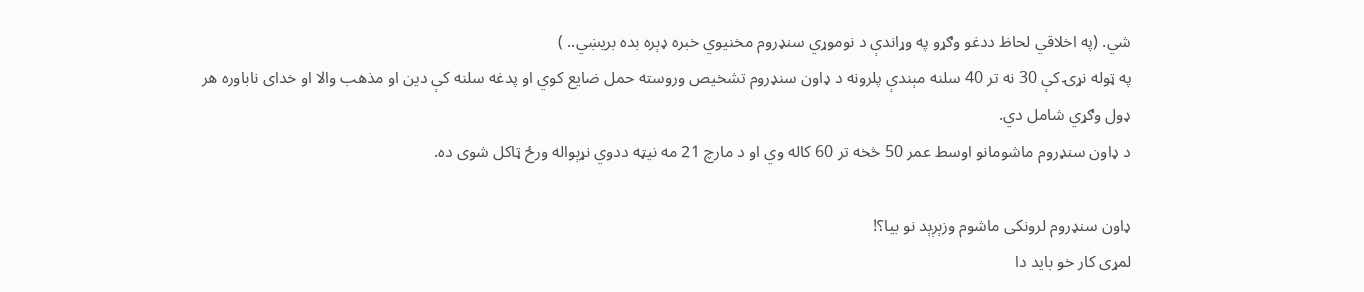شي. (په اخلاقي لحاظ ددغو وګړو په وړاندې د نوموړي سنډروم مخنيوي خبره ډېره بده بريښي.. )
په ټوله نړۍ کې 30 نه تر 40 سلنه مېندې پلرونه د ډاون سنډروم تشخيص وروسته حمل ضايع کوي او پدغه سلنه کې دين او مذهب والا او خدای ناباوره هر ډول وګړي شامل دي.
د ډاون سنډروم ماشومانو اوسط عمر 50 څخه تر 60 کاله وي او د مارچ 21 مه نيټه ددوي نړېواله ورځ ټاکل شوی ده.

ډاون سنډروم لرونکی ماشوم وزېږېد نو بيا؟!
لمړی کار خو بايد دا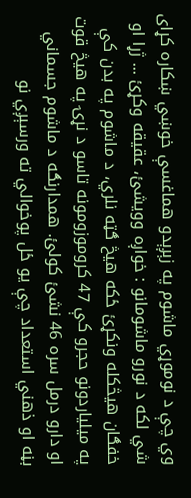وي چې د نوموړي ماشوم په زېږېدو هماغسې خوښي ښکاره کړای شي لکه د نورو ماشومانو : خواږه وويشئ، عقيقه وکړئ ... ژړا او خفګان هيڅکله ونکړئ ځکه هيڅ ګټه نلري، د ماشوم په بدن کې په ميلياردونو حجرو کې 47 کروموزومونه تاسو د نړۍ په هيڅ قوت او دارو درمل سره 46 نشئ کولئ. همدارنګه د ماشوم جسماني بڼه او ذهني استعداد چې يو ځل پوخوالي ته ورسېږي نو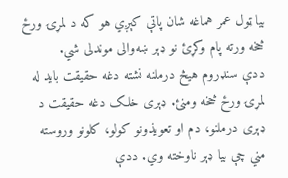بيا ټول عمر هماغه شان پاتې کېږي هو که د لمړۍ ورځ څخه ورته پام وکړئ نو ډېر ښه‌والی موندلی شي.
ددې سنډروم هيڅ درملنه نشته دغه حقيقت بايد له لمړۍ ورځ څخه ومنئ. ډېری خلک دغه حقيقت د ډېری درملنو، دم او تعويذونو کولو، کلونو وروسته مني چې بيا ډېر ناوخته وي. ددې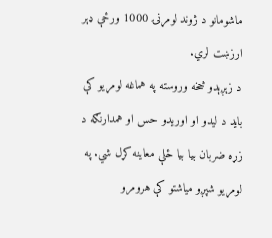ماشومانو د ژوند لومړنۍ 1000 ورځې ډېر ارزښت لري.
د زېږېدو څخه وروسته په هماغه لومړيو کې بايد د لیدو او اوريدو حس او همدارنګه د زړه ضربان بيا بيا ځلې معاينه کړل شي. په لومړيو شپږو مياشتو کې هرومرو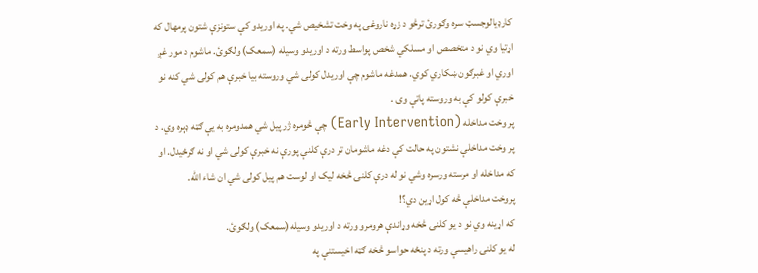کارډيالوجسټ سره وګورئ ترڅو د زړه ناروغۍ په وخت تشخيص شي. په اوريدو کې ستونزې شتون پرمهال که اړتيا وي نو د متخصص او مسلکي شخص پواسط ورته د اوريدو وسيله (سمعک) ولګوئ. ماشوم د مور غږ اوري او غبرګون ښکاري کوي. همدغه ماشوم چې اوريدل کولی شي وروسته بيا خبرې هم کولی شي کنه نو خبرې کولو کې به وروسته پاتې وی .
پر وخت مداخله (Early Intervention) چې څومره ژر پيل شي همدومره به يې ګټه ډېره وي. د پر وخت مداخلې نشتون په حالت کې دغه ماشومان تر درې کلنې پورې نه خبرې کولی شي او نه ګرځيدل. او که مداخله او مرسته ورسره وشي نو له درې کلنۍ څخه ليک او لوست هم پيل کولی شي ان شاء الله.
پروخت مداخلې څه کول اړين دي؟!
که اړينه وي نو د يو کلنۍ څخه وړاندې هرومرو ورته د اوريدو وسيله(سمعک) ولګوئ.
له يو کلنۍ راهيسې ورته د پنځه حواسو څخه ګټه اخيستنې په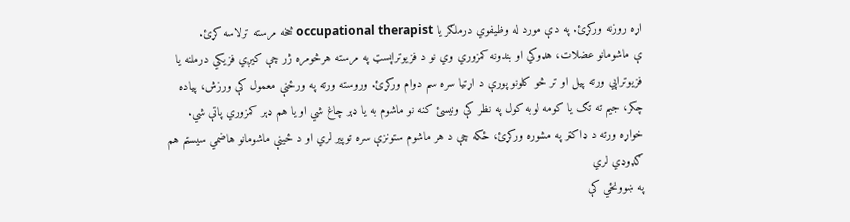اړه روزنه ورکړئ. په دې مورد له وظيفوي درملګر يا occupational therapist څخه مرسته ترلاسه کړئ.
ې ماشومانو عضلات، هډوکي او بندونه کمزوري وي نو د فزيوتراپسټ په مرسته هرڅومره ژر چې کیږي فزيکي درملنه یا فزيوتراپي ورته پيل او تر څو کلونو پورې د اړتيا سره سم دوام ورکړئ. وروسته ورته په ورځنې معمول کې ورزش، پياده چکر، جيم ته تګ يا کومه لوبه کول په نظر کې ونیسئ کنه نو ماشوم به يا ډېر چاغ شي او يا هم ډېر کمزوري پاتې شي.
خواړه ورته د ډاکټر په مشوره ورکړئ، ځکه چې د هر ماشوم ستونزې سره توپير لري او د ځينې ماشومانو هاضمي سيسټم هم ګډوډي لري
په ښوونځي کې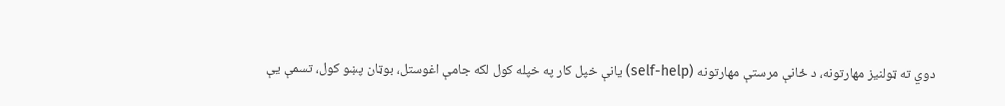دوي ته ټولنيز مهارتونه، د ځانې مرستې مهارتونه (self-help) يانې خپل کار په خپله کول لکه جامې اغوستل، بوټان پښو کول، تسمې يې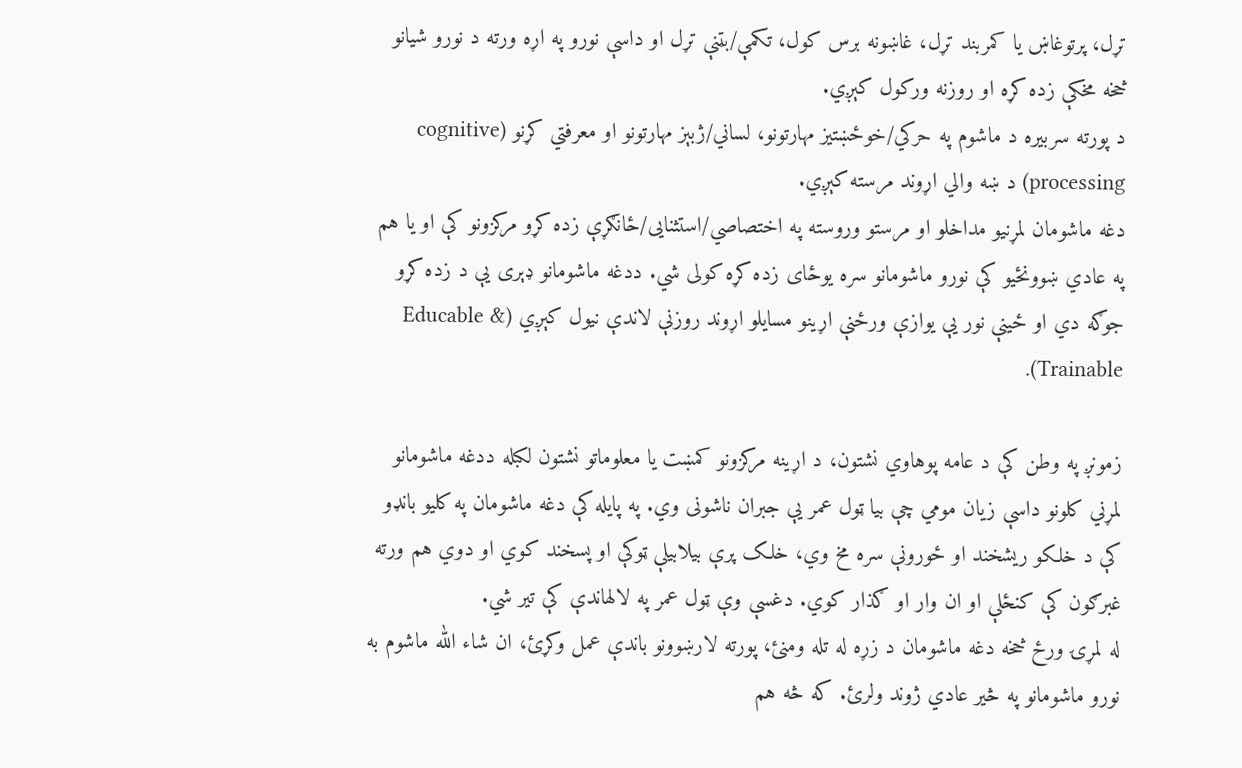تړل، پرتوغاښ يا کمربند تړل، غاښونه برس کول، تکمې/بټنې تړل او داسې نورو په اړه ورته د نورو شيانو څخه مخکې زده کړه او روزنه ورکول کېږي.
د پورته سربيره د ماشوم په حرکي/خوځښتيز مهارتونو، لساني/ژبېز مهارتونو او معرفتي کړنو (cognitive processing) د ښه والي اړوند مرسته کېږي.
دغه ماشومان لمړنيو مداخلو او مرستو وروسته په اختصاصي/استثنایی/ځانګړې زده کړو مرکزونو کې او یا هم په عادي ښوونځيو کې نورو ماشومانو سره يوځای زده کړه کولی شي. ددغه ماشومانو ډېری يې د زده کړو جوګه دي او ځينې نور يې يوازې ورځنې اړينو مسايلو اړوند روزنې لاندې نیول کېږي (Educable & Trainable).

زمونږ په وطن کې د عامه پوهاوي نشتون، د اړينه مرکزونو کمښت يا معلوماتو نشتون لکبله ددغه ماشومانو لمړني کلونو داسې زيان مومي چې بيا ټول عمر يې جبران ناشونی وي. په پايله کې دغه ماشومان په کليو بانډو کې د خلکو ريشخند او ځورونې سره مخ وي، خلک پرې بيلابيلې ټوکې او پسخند کوي او دوي هم ورته غبرګون کې کنځلې او ان وار او ګذار کوي. دغسې وې ټول عمر په لالهاندې کې تير شي.
له لمړۍ ورځ څخه دغه ماشومان د زړه له تله ومنئ، پورته لارښوونو باندې عمل وکړئ، ان شاء الله ماشوم به نورو ماشومانو په څير عادي ژوند ولرئ. که څه هم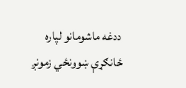ددغه ماشومانو لپاره ځانګړې ښوونځي زمونږ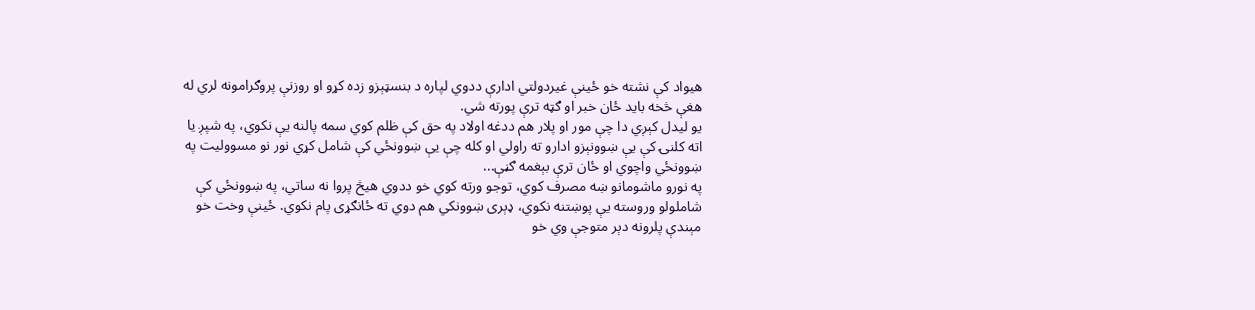هيواد کې نشته خو ځينې غيردولتي ادارې ددوي لپاره د بنسټېزو زده کړو او روزنې پروګرامونه لري له هغې څخه بايد ځان خبر او ګټه ترې پورته شي.
يو ليدل کېږي دا چې مور او پلار هم ددغه اولاد په حق کې ظلم کوي سمه پالنه يې نکوي، په شپږ يا اته کلنۍ کې يې ښوونېزو ادارو ته راولي او کله چې يې ښوونځي کې شامل کړي نور نو مسووليت په ښوونځي واچوي او ځان ترې بېغمه ګڼې...
په نورو ماشومانو ښه مصرف کوي، توجو ورته کوي خو ددوي هيڅ پروا نه ساتي، په ښوونځي کې شاملولو وروسته يې پوښتنه نکوي، ډېری ښوونکي هم دوي ته ځانګړی پام نکوي. ځينې وخت خو مېندې پلرونه دېر متوجې وي خو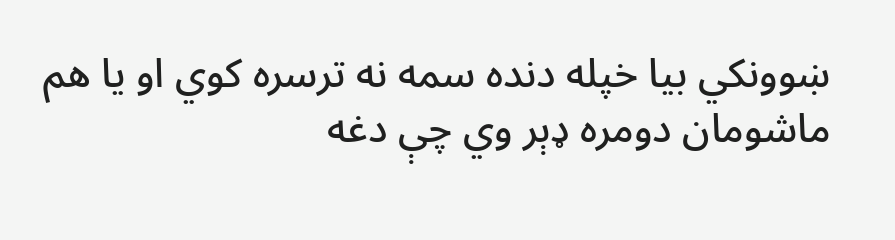ښوونکي بيا خپله دنده سمه نه ترسره کوي او يا هم ماشومان دومره ډېر وي چې دغه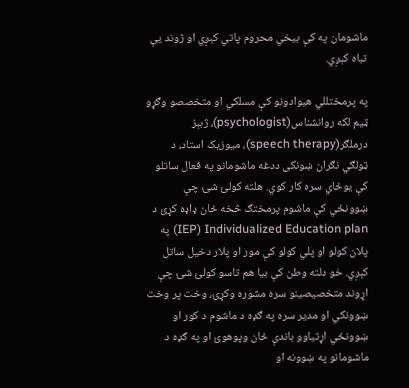ماشومان په کې بيخي محروم پاتي کېږي او ژوند يې تباه کېږي.

په پرمختللي هيوادونو کې مسلکي او متخصصو وګړو ټيم لکه روانشناس(psychologist)، ژبېز درملګر(speech therapy)، ميوزيک استاد، د ټولګي نګران ښونکی ددغه ماشومانو په فعال ساتلو کې يوځاي سره کار کوي. هلته کولئ شئ چې ښوونځي کې ماشوم پرمختګ څخه ځان ډاډه کړئ د IEP) Individualized Education plan) په پلان کولو او پلي کولو کې مور او پلار دخيل ساتل کېږي. خو دلته وطن کې بيا هم تاسو کولئ شئ چې اړوند متخصيصينو سره مشوره وکړئ، وخت پر وخت ښوونکي او مدير سره په ګډه د ماشوم د کور او ښوونځي اړتياوو باندې ځان وپوهوئ او په ګډه د ماشومانو په ښوونه او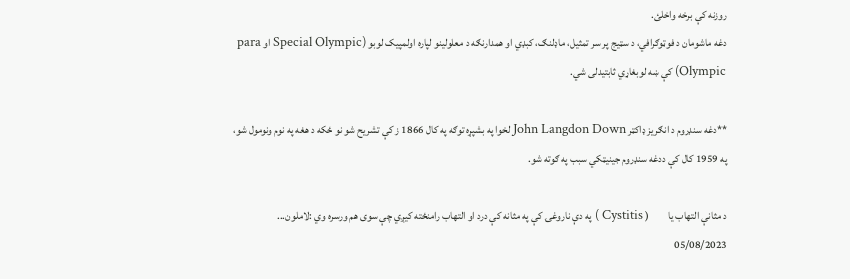روزنه کې برخه واخلئ.
دغه ماشومان د فوټوګرافي، د سټيج پر سر تمثيل، ماډلنګ، کبډي او همدارنګه د معلولينو لپاره اولمپيک لوبو (Special Olympic او para Olympic) کې ښه لوبغاړي ثابتيدلی شي.

**دغه سنډروم د انګريز ډاکټر John Langdon Down لخوا په بشپړه توګه په کال 1866 ز کې تشريح شو نو ځکه د هغه په نوم ونومول شو، په 1959 کال کې ددغه سنډروم جينيټکي سبب په ګوته شو.

د مثانې التهاب يا         ( Cystitis ) په دې ناروغۍ کې په مثانه کې درد او التهاب رامنځته کيږي چې سوى هم ورسره وي :لاملون...
05/08/2023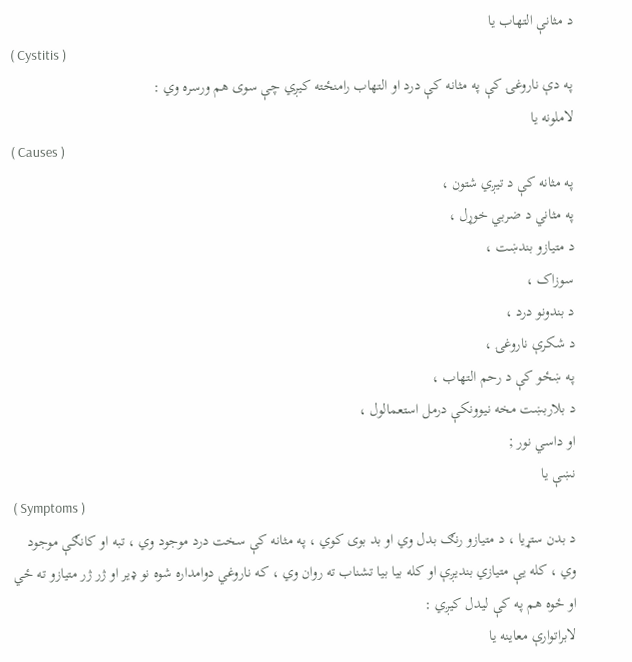د مثانې التهاب يا
( Cystitis )
په دې ناروغۍ کې په مثانه کې درد او التهاب رامنځته کيږي چې سوى هم ورسره وي :
لاملونه يا
( Causes )
په مثانه کې د تيږي شتون ،
په مثاني د ضربي خوړل ،
د متيازو بندښت ،
سوزاک ،
د بندونو درد ،
د شکرې ناروغۍ ،
په ښځو کې د رحم التهاب ،
د بلاربښت مخه نيوونکې درمل استعمالول ،
او داسي نور ;
نښې يا
( Symptoms )
د بدن ستړيا ، د متيازو رنګ بدل وي او بد بوى کوي ، په مثانه کې سخت درد موجود وي ، تبه او کانګې موجود وي ، کله يې متيازي بنديږې او کله بيا بيا تشناب ته روان وي ، که ناروغي دوامداره شوه نو ډير او ژر ژر متيازو ته ځي او ځوه هم په کې ليدل کيږي :
لابراتوارې معاينه يا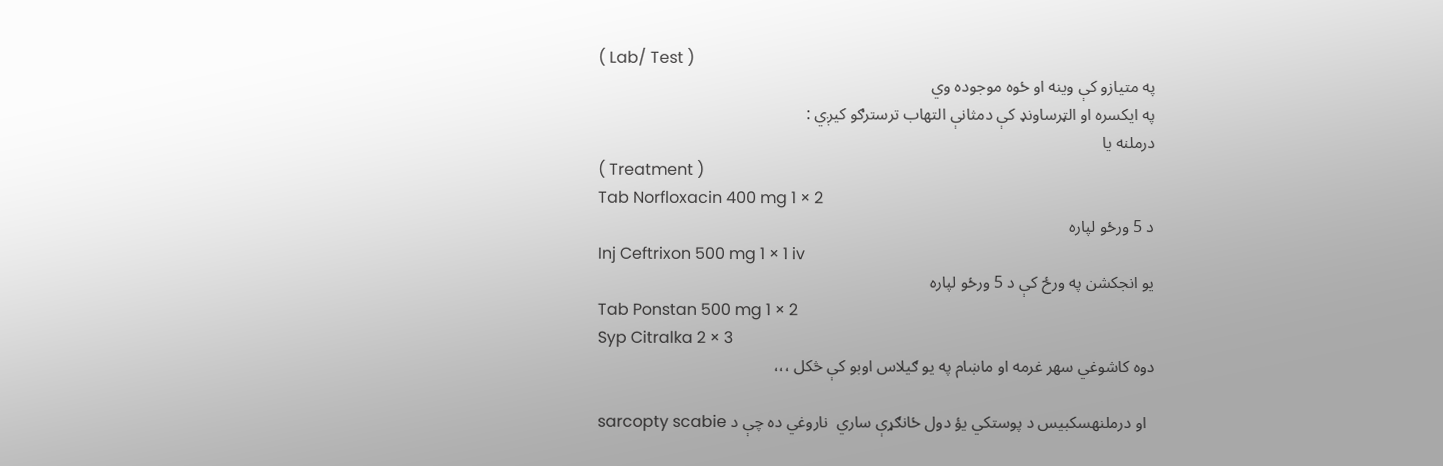( Lab/ Test )
په متيازو کې وينه او ځوه موجوده وي
په ايکسره او الټرساونډ کې دمثانې التهاب ترسترګو کيږي :
درملنه يا
( Treatment )
Tab Norfloxacin 400 mg 1 × 2
د 5 ورځو لپاره
Inj Ceftrixon 500 mg 1 × 1 iv
يو انجکشن په ورځ کې د 5 ورځو لپاره
Tab Ponstan 500 mg 1 × 2
Syp Citralka 2 × 3
دوه کاشوغي سهر غرمه او ماښام په يو ګيلاس اوبو کې څکل ،،،

  او درملنهسکبیس د پوستکي یؤ دول ځانګړې ساري  ناروغي ده چې د sarcopty scabie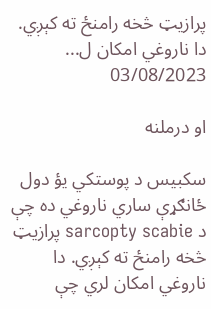پرازیټ څخه رامنځ ته کېږي. دا ناروغي امکان ل...
03/08/2023

او درملنه

سکبیس د پوستکي یؤ دول ځانګړې ساري ناروغي ده چې د sarcopty scabie پرازیټ څخه رامنځ ته کېږي. دا ناروغي امکان لري چې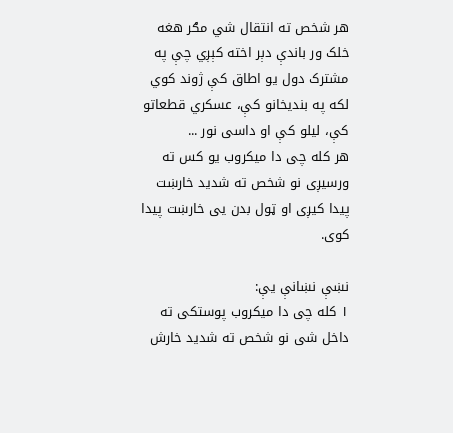هر شخص ته انتقال شي مګر هغه خلک ور باندې دېر اخته کېږي چې په مشترک دول یو اطاق کې ژوند کوي لکه په بندیخانو کې، عسکري قطعاتو کې، لیلو کې او داسی نور ...
هر کله چی دا میکروب یو کس ته ورسیږی نو شخص ته شدید خارښت پیدا کیږی او ټول بدن یی خارښت پیدا کوی.

نښې نښانې یې:
۱ کله چی دا میکروب پوستکی ته داخل شی نو شخص ته شدید خارش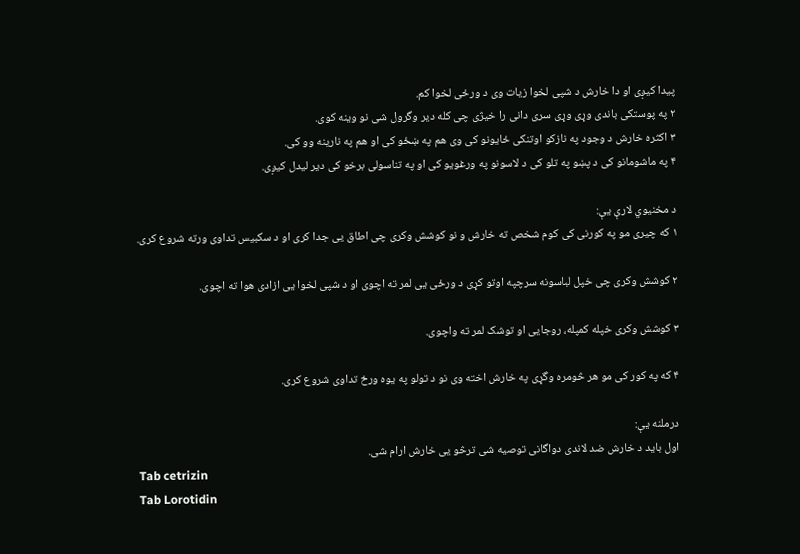پیدا کیږی او دا خارش د شپی لخوا زیات وی د ورځی لخوا کم.
۲ په پوستکی باندی وړی وړی سری دانی را خیژی چی کله دیر وگرول شی نو وینه کوی.
۳ اکثره خارش د وجود په نازکو اوتنکی ځایونو کی وی هم په ښځو کی او هم په نارینه وو کی.
۴ په ماشومانو کی د پښو په تلو کی د لاسونو په ورغویو کی او په تناسولی برخو کی دیر لیدل کیږی.

د مخنیوي لارې یې:
۱ که چیری مو په کورنی کی کوم شخص ته خارش و نو کوشش وکری چی اطاق یی جدا کری او د سکبیس تداوی ورته شروع کری.

۲ کوشش وکری چی خپل لباسونه سرچپه اوتو کړی د ورځی یی لمر ته اچوی او د شپی لخوا یی ازادی هوا ته اچوی.

۳ کوشش وکری خپله کمپله، روجایی او توشک لمر ته واچوی.

۴ که په کور کی مو هر څومره وگړی په خارش اخته وی نو د تولو په یوه ورځ تداوی شروع کری.

درملنه یې:
اول باید د خارش ضد لاندی دواگانی توصیه شی ترڅو یی خارش ارام شی.
Tab cetrizin
Tab Lorotidin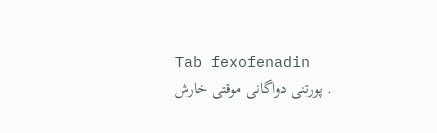Tab fexofenadin
. پورتنی دواگانی موقتی خارش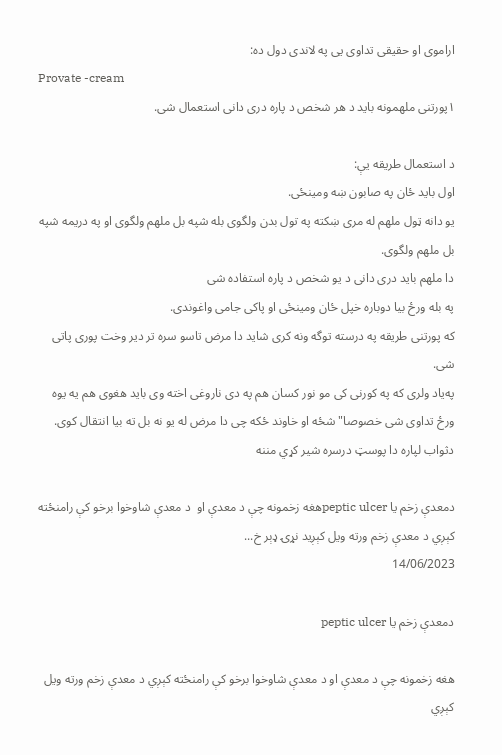اراموی او حقیقی تداوی یی په لاندی دول ده:
Provate -cream
۱پورتنی ملهمونه باید د هر شخص د پاره دری دانی استعمال شی.

د استعمال طریقه یې:
اول باید ځان په صابون ښه ومینځی.
یو دانه ټول ملهم له مری ښکته په تول بدن ولگوی بله شپه بل ملهم ولگوی او په دریمه شپه بل ملهم ولگوی.
دا ملهم باید دری دانی د یو شخص د پاره استفاده شی
په بله ورځ بیا دوباره خپل ځان ومینځی او پاکی جامی واغوندی.
که پورتنی طریقه په درسته توگه ونه کری شاید دا مرض تاسو سره تر دیر وخت پوری پاتی شی.
په‌یاد ولری که په کورنی کی مو نور کسان هم په دی ناروغی اخته وی باید هغوی هم یه یوه ورځ تداوی شی خصوصا" شځه او خاوند ځکه چی دا مرض له یو نه بل ته بیا انتقال کوی.
دثواب لپاره دا پوسټ درسره شير کړي مننه

دمعدې زخم يا peptic ulcerهغه زخمونه چې د معدې او  د معدې شاوخوا برخو کې رامنځته کېږي د معدې زخم ورته ويل کېږيد نړۍ ډېر خ...
14/06/2023

دمعدې زخم يا peptic ulcer

هغه زخمونه چې د معدې او د معدې شاوخوا برخو کې رامنځته کېږي د معدې زخم ورته ويل کېږي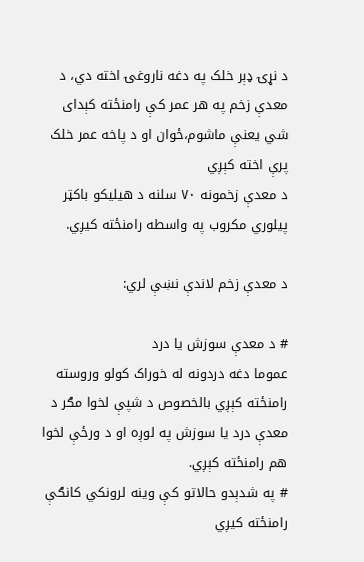د نړۍ ډېر خلک په دغه ناروغۍ اخته دي، د معدې زخم په هر عمر کې رامنځته کېدای شي يعنې ماشوم،ځوان او د پاخه عمر خلک پرې اخته کېږي
د معدې زخمونه ۷۰ سلنه د هیلیکو باکټر پیلوري مکروب په واسطه رامنځته کیږي.

د معدې زخم لاندې نښې لري:

# د معدې سوزش يا درد
عموما دغه دردونه له خوراک کولو وروسته رامنځته کېږي بالخصوص د شپې لخوا مګر د معدې درد يا سوزش په لوږه او د ورځې لخوا هم رامنځته کېږي.
# په شدېدو حالاتو کې وينه لرونکي کانګې رامنځته کيږي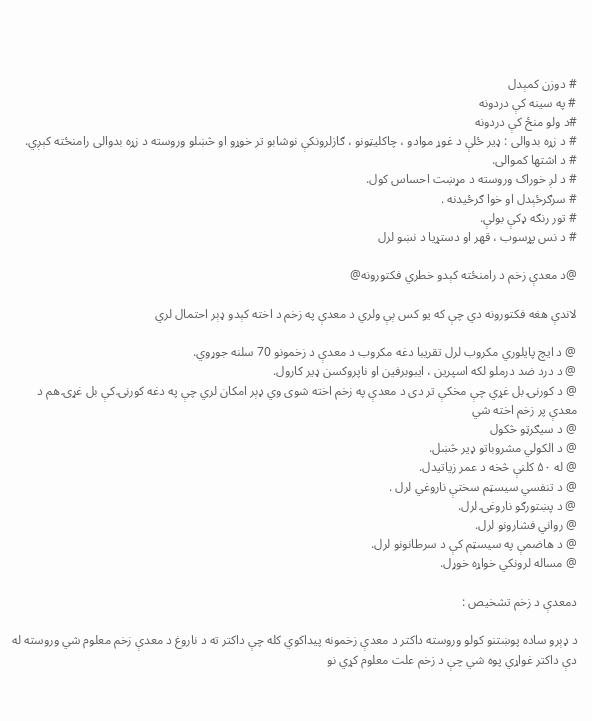# دوزن کمېدل
# په سينه کې دردونه
#د ولو منځ کې دردونه
# د زړه بدوالی : ډیر ځلې د غوړ موادو ، چاکلیټونو ، ګازلرونکې نوشابو تر خوړو او څښلو وروسته د زړه بدوالی رامنځته کېږي.
# د اشتها کموالی.
# د لږ خوراک وروسته د مړښت احساس کول.
# سرګرځېدل او خوا ګرځیدنه .
# تور رنګه ډکې بولې.
# د نس پړسوب ، قهر او دستړیا د نښو لرل

@د معدې زخم د رامنځته کېدو خطري فکتورونه@

لاندې هغه فکتورونه دي چې که يو کس ېې ولري د معدې په زخم د اخته کېدو ډېر احتمال لري

@ د ايچ پايلوري مکروب لرل تقريبا دغه مکروب د معدې د زخمونو 70 سلنه جوړوي.
@ د درد ضد درملو لکه اسپرین ، ایبوبرفین او ناپروکسن ډیر کارول.
@ د کورنۍ بل غړي چې مخکې تر دی د معدې په زخم اخته شوی وي ډېر امکان لري چې په دغه کورنۍ کې بل غړۍ هم د معدې پر زخم اخته شي
@ د سيګرټو څکول
@ د الکولي مشروباتو ډیر څښل.
@ له ۵۰ کلنې څخه د عمر زیاتیدل.
@ د تنفسي سیسټم سختې ناروغي لرل .
@ د پښتورګو ناروغۍ لرل.
@ رواني فشارونو لرل.
@ د هاضمې په سیسټم کې د سرطانونو لرل.
@ مساله لرونکي خواړه خوړل.

دمعدې د زخم تشخیص :

د ډېرو ساده پوښتنو کولو وروسته داکتر د معدې زخمونه پيداکوي کله چې داکتر ته د ناروغ د معدې زخم معلوم شي وروسته له دې داکتر غواړي پوه شي چې د زخم علت معلوم کړي نو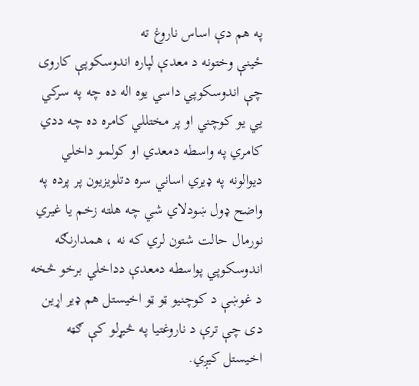په هم دې اساس ناروغ ته
ځینې وختونه د معدې لپاره اندوسکوپې کاروی چې اندوسکوپي داسي يوه اله ده چه په سرکي يي يو کوچني او پر مختللي کامره ده چه ددي کامري په واسطه دمعدي او کولمو داخلي ديوالونه په ډيري اساني سره دتلويزیون پر پرده په واضح ډول ښودلاي شي چه هلته زخم يا غيري نورمال حالت شتون لري که نه ، همدارنګه اندوسکوپي پواسطه دمعدې دداخلي برخو څخه د غوښې د کوچنیو ټو ټو اخیستل هم ډیر اړین دی چې ترې د ناروغتیا په څیړلو کې ګټه اخیستل کیږي.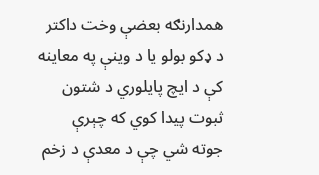همدارنګه بعضې وخت داکتر د ډکو بولو يا د وينې په معاينه کې د ايچ پايلوري د شتون ثبوت پيدا کوي که چېرې جوته شي چې د معدې د زخم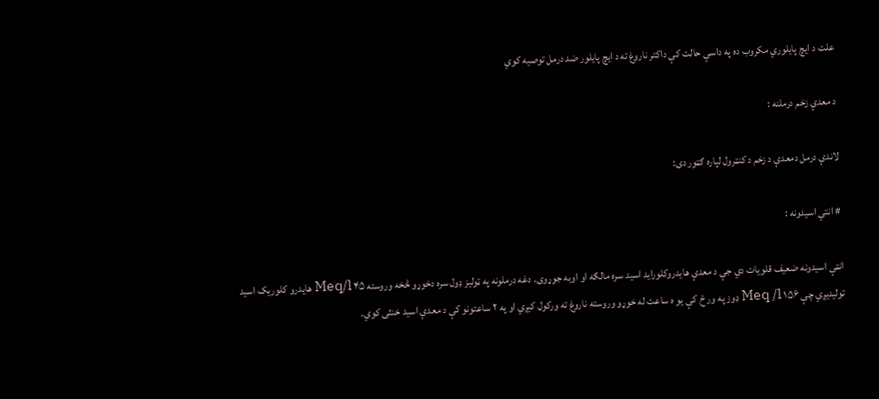علت د ايچ پايلوري مکروب ده په داسې حالت کې داکتر ناروغ ته د ايچ پايلور ضد درمل توصيه کوي

د معدې زخم درملنه :

لاندې درمل دمعدې د زخم د کنټرول لپاره ګټور دی:

# انتي اسیدونه :

انټې اسیدونه ضعیف قلویات دي جې د معدې هایدروکلوراید اسید سره مالګه او اوبه جوړوی. دغه درملونه په ټولیز ډول سره دخوړو څخه وروسته ۴۵ Meq/l هایدرو کلوریک اسید تولیدیږي چې ۱۵۶ Meq /l ډوز په ور ځ کې یو ه ساعت له خوړو وروسته ناروغ ته ورکول کیږي او په ۲ ساعتونو کې د معدې اسید خنثی کوي.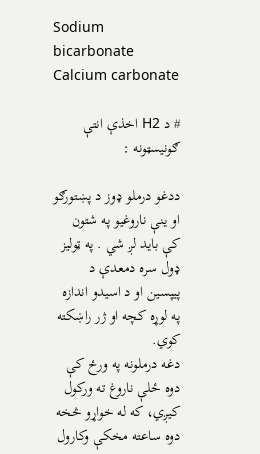Sodium bicarbonate
Calcium carbonate

# د H2 اخذې انتې ګونیسټونه :

ددغو درملو ډوز د پښتورګو او ینې ناروغیو په شتون کې باید لږ شي . په ټولیز ډول سره دمعدې د پیپسین او د اسیدو اندازه په لوړه کچه او ژر راښکته کوي.
دغه درملونه په ورځ کې دوه ځلې ناروغ ته ورکول کیږي، که له خواړو څخه دوه ساعته مخکې وکارول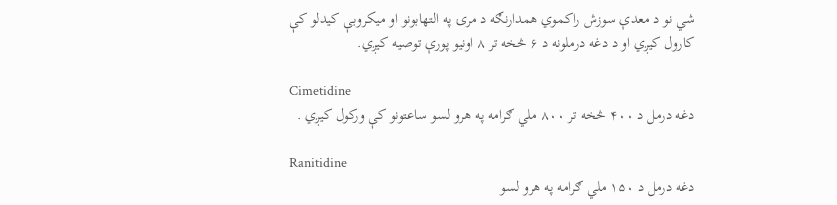شي نو د معدې سوزش راکموي همدارنګه د مرۍ په التهابونو او میکروبې کیدلو کې کارول کیږي او د دغه درملونه د ۶ څخه تر ۸ اونیو پورې توصیه کیږي.

Cimetidine
دغه درمل د ۴۰۰ څخه تر ۸۰۰ ملي ګرامه په هرو لسو ساعتونو کې ورکول کیږي .

Ranitidine
دغه درمل د ۱۵۰ ملي ګرامه په هرو لسو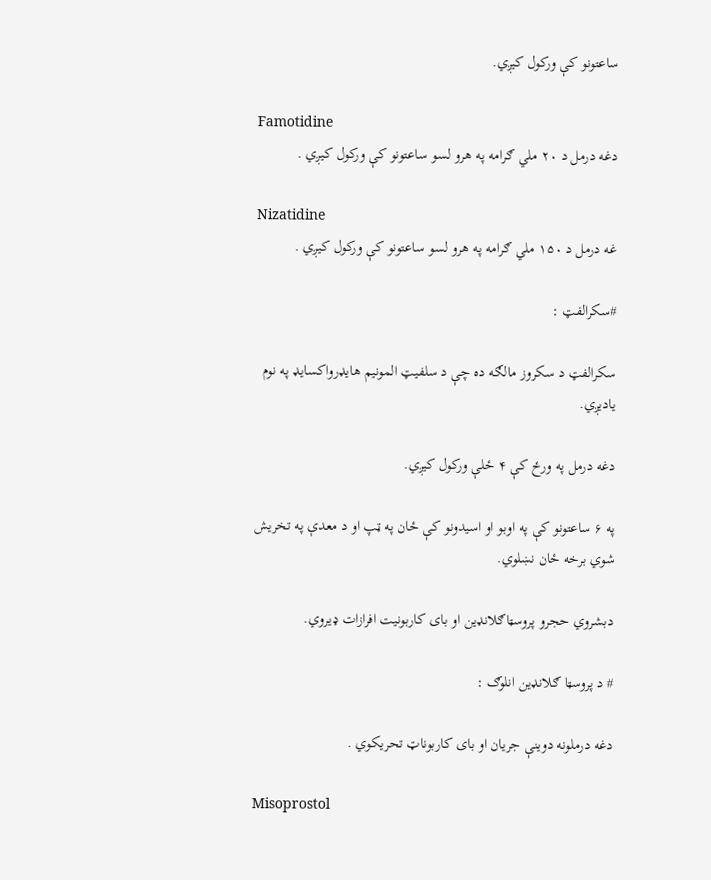ساعتونو کې ورکول کیږي.

Famotidine
دغه درمل د ۲۰ ملي ګرامه په هرو لسو ساعتونو کې ورکول کیږي .

Nizatidine
غه درمل د ۱۵۰ ملي ګرامه په هرو لسو ساعتونو کې ورکول کیږي .

#سکرالفټ :

سکرالفټ د سکروز مالګه ده چې د سلفیټ المونیم هایډرواکسایډ په نوم یادیږي.

دغه درمل په ورځ کې ۴ ځلې ورکول کیږي.

په ۶ ساعتونو کې په اوبو او اسیدونو کې ځان په ټپ او د معدې په تخریش شوي برخه ځان نښلوي.

دبشروي حجرو پروسټاګلانډین او بای کاربونیت افرازات ډیروي.

# د پروسټا ګلانډین انلوګ :

دغه درملونه دوینې جریان او بای کاربوناټ تحریکوي .

Misoprostol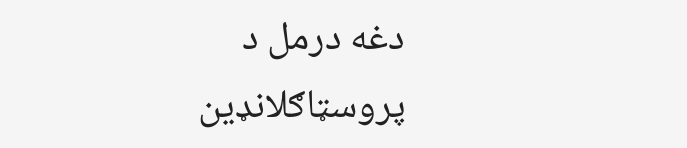دغه درمل د پروسټاګلانډین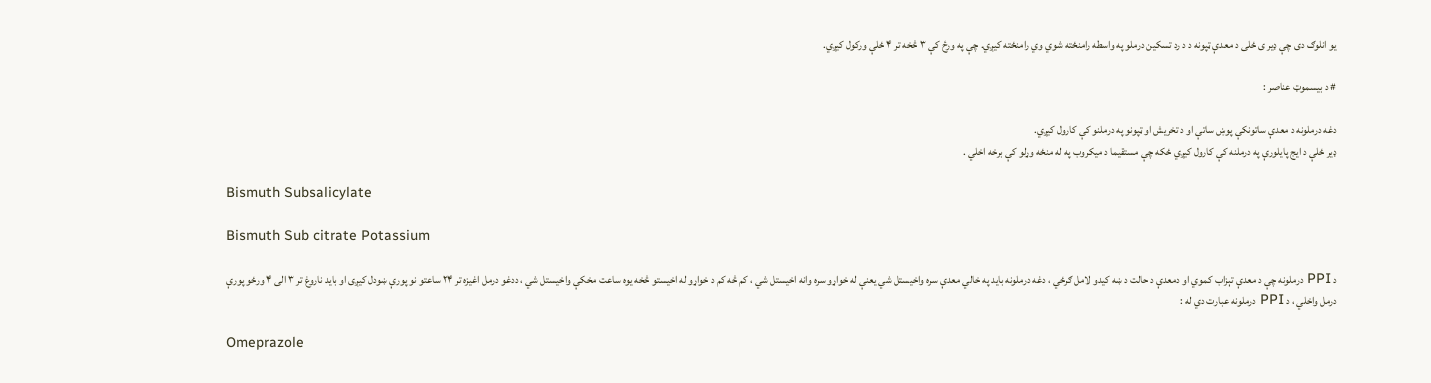یو انلوګ دی چې ډیر ی ځلی د معدې ټپونه د د رد تسکین درملو په واسطه رامنځته شوي وي رامنځته کیږي. چې په ورځ کې ۳ څخه تر ۴ ځلې ورکول کیږي.

# د بیسموټ عناصر :

دغه درملونه د معدې ساتونکې پوښ ساتې او د تخریش او ټپونو په درملنو کې کارول کیږي.
ډیر ځلې د ایج پایلورې په درملنه کې کارول کیږي ځکه چې مستقیما د میکروب په له منځه وړلو کې برخه اخلي .

Bismuth Subsalicylate

Bismuth Sub citrate Potassium

د PPI درملونه چې د معدې تېزاب کموي او دمعدې د حالت د ښه کیدو لامل ګرځي ، دغه درملونه باید په خالي معدې سره واخیستل شي یعنې له خواړو سره وانه اخیستل شي ، کم څه کم د خواړو له اخیستو څخه یوه ساعت مخکې واخیستل شي ، ددغو درمل اغیزه تر ۲۴ ساعتو نو پورې ښودل کیږی او باید ناروغ تر ۳ الی ۴ ورځو پورې درمل واخلي ، د PPI درملونه عبارت دي له :

Omeprazole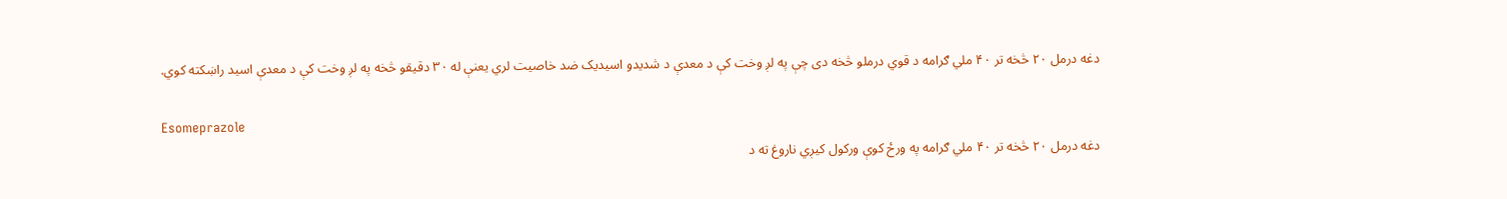دغه درمل ۲۰ څخه تر ۴۰ ملي ګرامه د قوي درملو څخه دی چې په لږ وخت کې د معدې د شدیدو اسیدیک ضد خاصیت لري یعنې له ۳۰ دقیقو څخه په لږ وخت کې د معدې اسید راښکته کوي.

Esomeprazole
دغه درمل ۲۰ څخه تر ۴۰ ملي ګرامه په ورځ کوې ورکول کیږي ناروغ ته د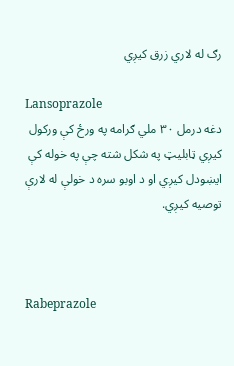رګ له لاري زرق کیږي

Lansoprazole
دغه درمل ۳۰ ملي ګرامه په ورځ کې ورکول کیږي ټابلیټ په شکل شته چې په خوله کې ایښودل کیږي او د اوبو سره د خولې له لارې توصیه کیږي.



Rabeprazole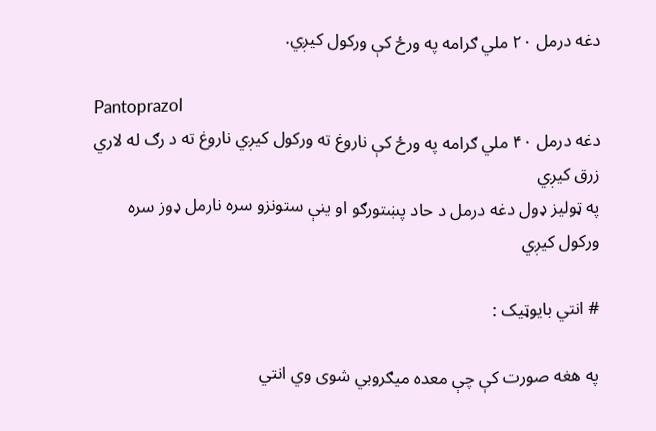دغه درمل ۲۰ ملي ګرامه په ورځ کې ورکول کیږي.

Pantoprazol
دغه درمل ۴۰ ملي ګرامه په ورځ کې ناروغ ته ورکول کیږي ناروغ ته د رګ له لاري زرق کیږي
په ټولیز ډول دغه درمل د حاد پښتورګو او ینې ستونزو سره نارمل ډوز سره ورکول کیږي

# انتي بایوټیک :

په هغه صورت کې چې معده میګروبي شوی وي انتي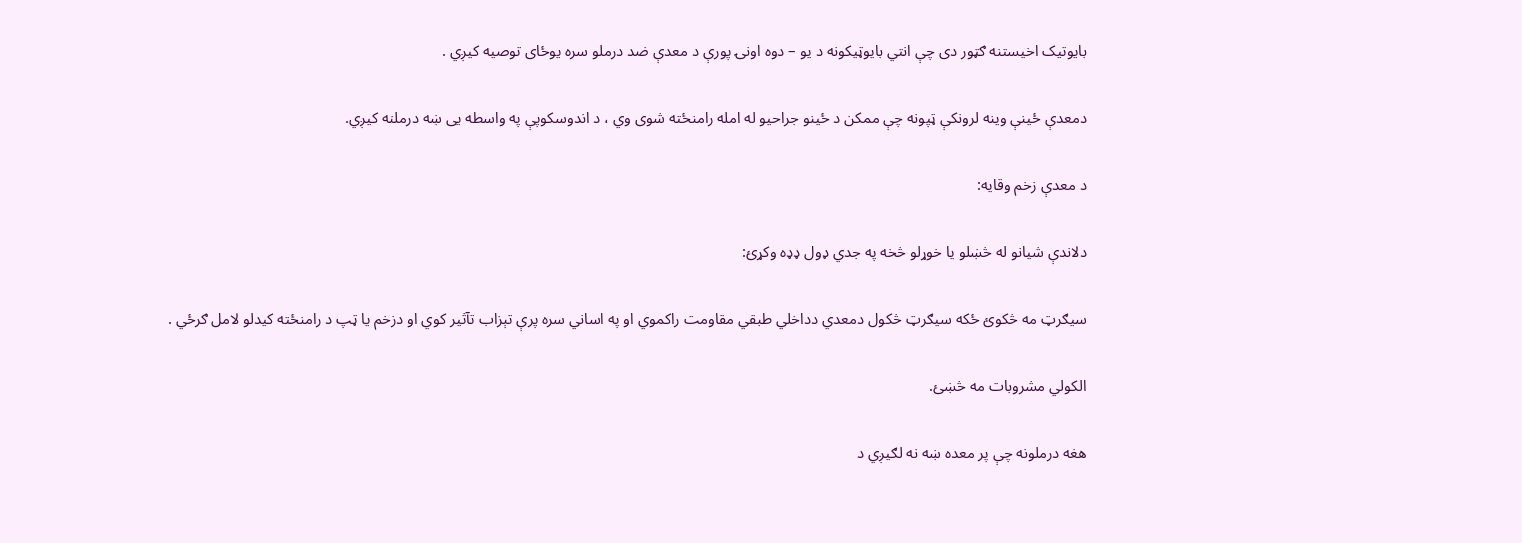بایوتیک اخیستنه ګټور دی چې انتي بایوټیکونه د یو – دوه اونۍ پورې د معدې ضد درملو سره یوځای توصیه کیږي .

دمعدې ځینې وینه لرونکې ټپونه چې ممکن د ځینو جراحیو له امله رامنځته شوی وي ، د اندوسکوپې په واسطه یی ښه درملنه کیږي.

د معدې زخم وقایه:

دلاندې شیانو له څښلو یا خوړلو څخه په جدي ډول ډډه وکړئ:

سيګرټ مه څکوئ ځکه سيګرټ څکول دمعدي دداخلي طبقي مقاومت راکموي او په اساني سره پرې تېزاب تآثير کوي او دزخم یا ټپ د رامنځته کیدلو لامل ګرځي .

الکولي مشروبات مه څښئ.

هغه درملونه چې پر معده ښه نه لګیږي د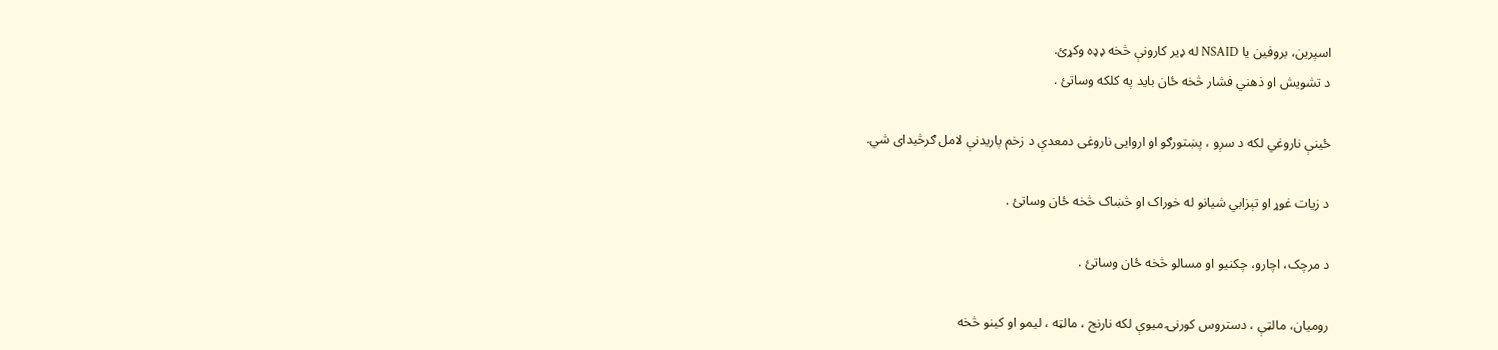اسپرین، بروفین یا NSAID له ډیر کارونې څخه ډډه وکړئ.
د تشویش او ذهني فشار څخه ځان باید په کلکه وساتئ .

ځینې ناروغي لکه د سږو ، پښتورګو او اروایی ناروغی دمعدې د زخم پاریدنې لامل ګرڅیدای شي.

د زیات غوړ او تېزابي شیانو له خوراک او څښاک څخه ځان وساتئ .

د مرچک، اچارو، چکنیو او مسالو څخه ځان وساتئ .

رومیان، مالټې ، دستروس کورنۍ میوې لکه نارنج ، مالټه ، لیمو او کینو څخه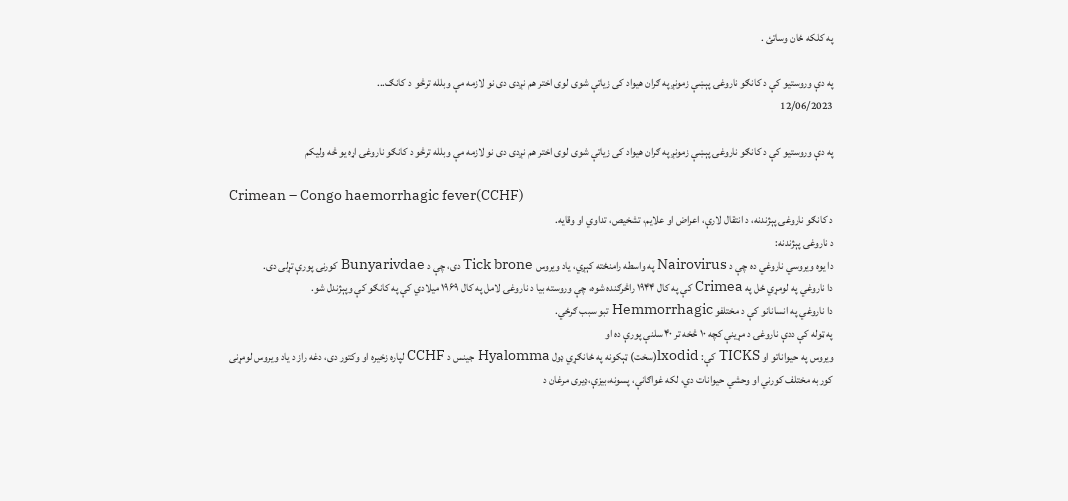په کلکه ځان وساتئ .

په دې وروستیو کې د کانګو ناروغۍ پېښې زمونږ په ګران هیواد کی زیاتې شوی لوی اختر هم نږدی دی نو لازمه مې وبلله ترڅو  د کانګ...
12/06/2023

په دې وروستیو کې د کانګو ناروغۍ پېښې زمونږ په ګران هیواد کی زیاتې شوی لوی اختر هم نږدی دی نو لازمه مې وبلله ترڅو د کانګو ناروغۍ اړه یو څه ولیکم

Crimean – Congo haemorrhagic fever(CCHF)
د کانګو ناروغۍ پېژندنه، د انتقال لارې، اعراض او علایم، تشخیص، تداوي او وقایه.
د ناروغۍ پېژندنه:
دا یوه ویروسي ناروغي ده چې د Nairovirus په واسطه رامنځته کېږي، یاد ویروس Tick brone دی، چې د Bunyarivdae کورنۍ پورې تړلی دی.
دا ناروغي په لومړي ځل په Crimea کې په کال ۱۹۴۴ راڅرګنده شوه، چې وروسته بیا د ناروغۍ لامل په کال ۱۹۶۹ میلادي کې په کانګو کې وپېژندل شو.
دا ناروغي په انسانانو کې د مختلفو Hemmorrhagic تبو سبب ګرځي.
په ټوله کې ددې ناروغۍ د مړینې کچه ۱۰ څخه تر ۴۰ سلنې پورې ده او
ویروس په حیواناتو او TICKS کې: lxodid(سخت) ټېکونه په ځانګړي ډول Hyalomma جینس د CCHF لپاره زخیره او وکتور دی، دغه راز د یاد ویروس لومړنی کوربه مختلف کورني او وحشي حیوانات دي، لکه غواګانې، پسونه،بیزې،ډيری مرغان د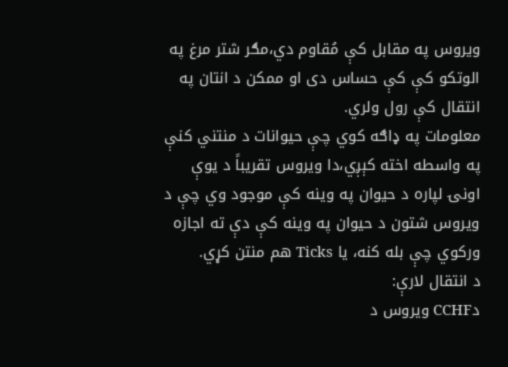ویروس په مقابل کې مُقاوم دي،مګر شتر مرغ په الوتکو کې کې حساس دی او ممکن د انتان په انتقال کې رول ولري.
معلومات په ډاګه کوي چې حیوانات د منتني کنې په واسطه اخته کېږي،دا ویروس تقریباً د یوې اونۍ لپاره د حیوان په وینه کې موجود وي چې د ویروس شتون د حیوان په وینه کې دې ته اجازه ورکوي چې بله کنه، یا Ticks هم منتن کړي.
د انتقال لارې:
دCCHF ویروس د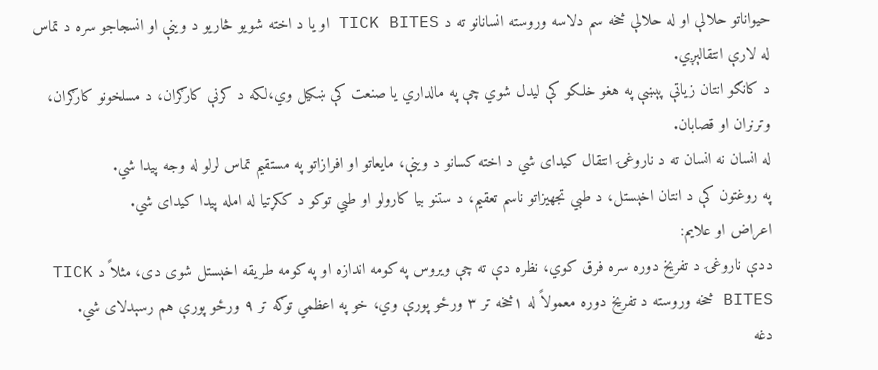حیواناتو حلالې او له حلالې څخه سم دلاسه وروسته انسانانو ته د TICK BITES او یا د اخته شویو څاریو د وینې او انسجاجو سره د تماس له لارې انتقالېږي.
د کانګو انتان زیاتې پېښې په هغو خلکو کې لیدل شوي چې په مالداري یا صنعت کې ښکیل وي،لکه د کرنې کارګران، د مسلخونو کارګران، وترنران او قصابان.
له انسان نه انسان ته د ناروغۍ انتقال کیدای شي د اخته کسانو د وینې، مایعاتو او افرازاتو په مستقیم تماس لرلو له وجه پیدا شي.
په روغتون کې د انتان اخېستل، د طبي تجهیزاتو ناسم تعقیم، د ستنو بیا کارولو او طبي توکو د ککړتیا له امله پیدا کیدای شي.
اعراض او علایم:
ددې ناروغۍ د تفریخ دوره سره فرق کوي، نظره دې ته چې ویروس په کومه اندازه او په کومه طریقه اخېستل شوی دی، مثلاً د TICK BITES څخه وروسته د تفریخ دوره معمولاً له ۱څخه تر ۳ ورځو پورې وي، خو په اعظمي توګه تر ۹ ورځو پورې هم رسېدلای شي.
دغه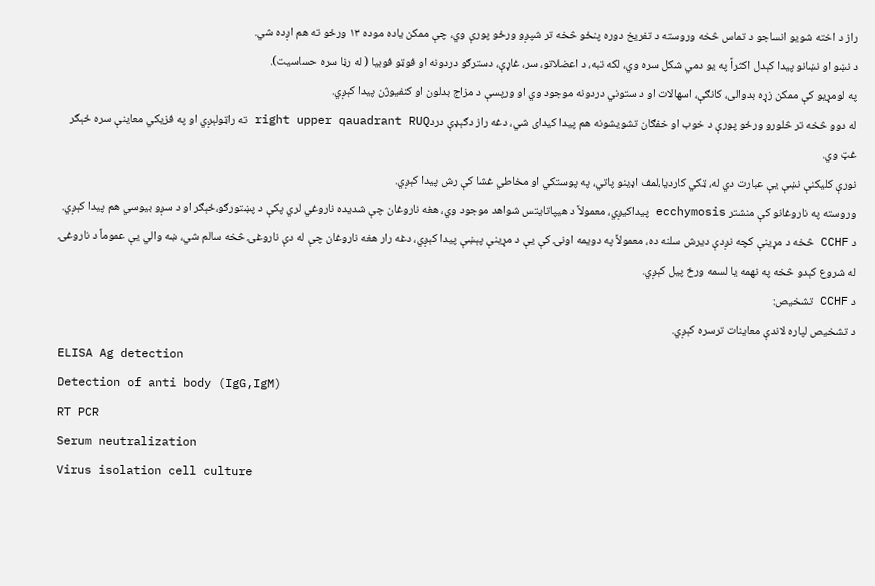راز د اخته شویو انساجو د تماس څخه وروسته د تفریخ دوره پنځو څخه تر شپږو ورځو پورې وي، چې ممکن یاده موده ۱۳ ورځو ته هم اږده شي.
د نښو او نښانو پیدا کېدل اکثراً په یو دمي شکل سره وي، لکه تبه، د اعضلاتو، سر، غاړې، دسترګو دردونه او فوټو فوبیا ( له رڼا سره حساسیت).
په لومړیو کې ممکن زړه بدوالی، کانګې، اسهالات او د ستوني دردونه موجود وي او ورپسې د مزاج بدلون او کنفیوژن پیدا کېږي.
له دوو څخه تر څلورو ورځو پورې د خوب او خفګان تشویشونه هم پیدا کیدای شي، دغه راز دګېډې دردright upper qauadrant RUQ ته راټولېږي او په فزیکي معاینې سره ځېګر غټ وي.
نورې کلیکنې نښې یې عبارت دي له، ټکي کاردیا،لمف اډینو پاتي، په پوستکي او مخاطي غشا کې رش پیدا کېږي.
وروسته په ناروغانو کې منشتر ecchymosis پیداکيږي، معمولاً د هیپاتایتس شواهد موجود وي، هغه ناروغان چې شدیده ناروغي لري پکې د پښتورګو،ځېګر او د سږو بیوسي هم پیدا کېږي.
د CCHF څخه د مړینې کچه نږدې دیرش سلنه ده، معمولاً په دویمه اونۍ کې یې د مړینې پېښې پیدا کېږي، دغه رار هغه ناروغان چې له دې ناروغۍ څخه سالم شي، ښه والي یې عموماً د ناروغۍ له شروع کېدو څخه په نهمه یا لسمه ورځ پیل کېږي.
د CCHF تشخیص:
د تشخیص لپاره لاندې معاینات ترسره کېږي.
ELISA Ag detection
Detection of anti body (IgG,IgM)
RT PCR
Serum neutralization
Virus isolation cell culture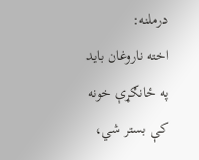درملنه:
اخته ناروغان باید په ځانګړې خونه کې بستر شي،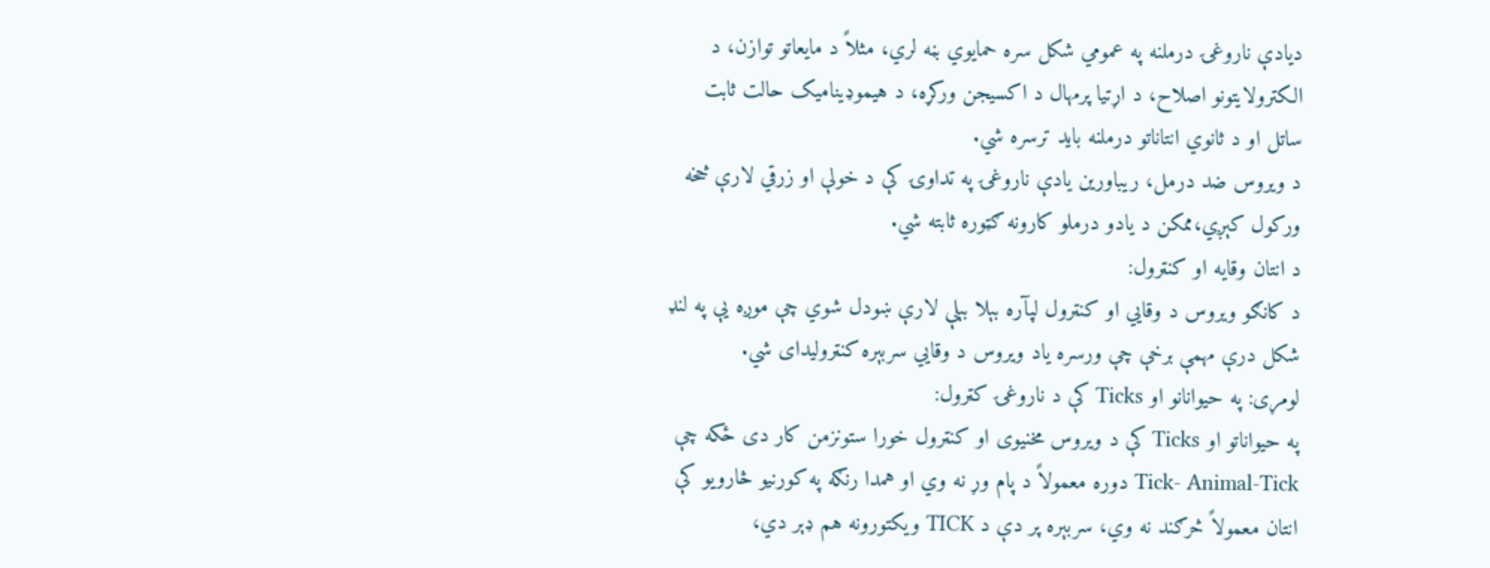دیادې ناروغۍ درملنه په عمومي شکل سره حمایوي بڼه لري، مثلاً د مایعاتو توازن، د الکترولایتونو اصلاح، د اړتیا پرمهال د اکسیجن ورکړه، د هیموډینامیک حالت ثابت ساتل او د ثانوي انتاناتو درملنه باید ترسره شي.
د ویروس ضد درمل، ریباورین یادې ناروغۍ په تداوۍ کې د خولې او زرقي لارې څخه ورکول کېږي،ممکن د یادو درملو کارونه ګټوره ثابته شي.
د انتان وقایه او کنټرول:
د کانګو ویروس د وقایي او کنټرول لپآره بېلا بېلې لارې ښودل شوي چې موږه یې په لنډ شکل درې مهمې برخې چې ورسره یاد ویروس د وقایي سربېره کنټرولیدای شي.
لومړی: په حیوانانو او Ticks کې د ناروغۍ کټرول:
په حیواناتو او Ticks کې د ویروس مخنیوی او کنټرول خورا ستونزمن کار دی ځکه چې Tick- Animal-Tick دوره معمولاً د پام وړ نه وي او همدا رنګه په کورنیو څارویو کې انتان معمولاً څرګند نه وي، سربېره پر دې د TICK ویکتورونه هم ډېر دي،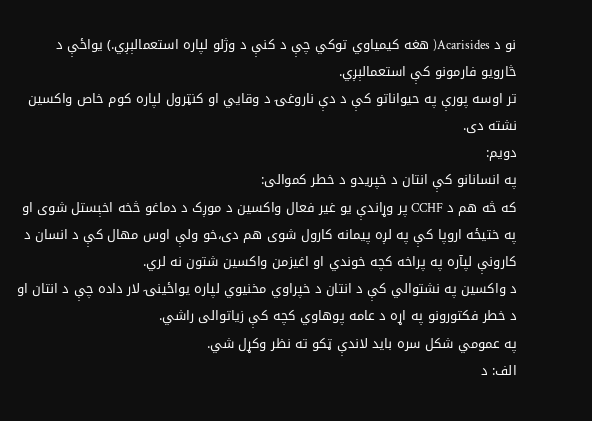نو د Acarisides( هغه کیمیاوي توکي چې د کنې د وژلو لپاره استعمالېږي.) یواځې د څارویو فارمونو کې استعمالېږي.
تر اوسه پورې په حیواناتو کې د دې ناروغۍ د وقایي او کنټرول لپاره کوم خاص واکسین نشته دی.
دویم:
په انسانانو کې انتان د خپریدو د خطر کموالی:
که څه هم د CCHF پر وړاندې یو غیر فعال واکسین د موږک د دماغو څخه اخېستل شوی او په ختیځه اروپا کې په لږه پیمانه کارول شوی هم دی،خو ولې اوس مهال کې د انسان د کارونې لپآره په پراخه کچه خوندي او اغیزمن واکسین شتون نه لري.
د واکسین په نشتوالي کې د انتان د خپراوي مخنیوي لپاره یواځینۍ لار داده چې د انتان او د خطر فکتورونو په اړه د عامه پوهاوي کچه کې زیاتوالی راشي.
په عمومي شکل سره باید لاندې ټکو ته نظر وکړل شي.
الف: د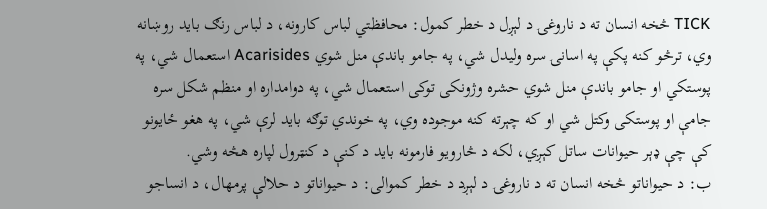TICK څخه انسان ته د ناروغۍ د لېږل د خطر کمول: محافظتي لباس کارونه، د لباس رنګ باید روښانه وي، ترڅو کنه پکې په اسانۍ سره ولیدل شي، په جامو باندې منل شوي Acarisides استعمال شي، په پوستکي او جامو باندې منل شوي حشره وژونکی توکی استعمال شي، په دوامداره او منظم شکل سره جامې او پوستکی وکتل شي او که چېرته کنه موجوده وي، په خوندي توګه باید لرې شي، په هغو ځایونو کې چې ډېر حیوانات ساتل کېږي، لکه د څارویو فارمونه باید د کنې د کنټرول لپاره هڅه وشي.
ب: د حیواناتو څخه انسان ته د ناروغۍ د لېږد د خطر کموالی: د حیواناتو د حلالې پرمهال، د انساجو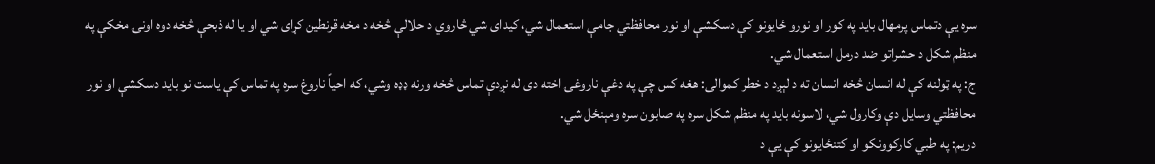سره یې دتماس پرمهال باید په کور او نورو ځایونو کې دسکشې او نور محافظتي جامې استعمال شي، کیدای شي څاروي د حلالې څخه د مخه قرنطین کړای شي او یا له ذبحې څخه دوه اونۍ مخکې په منظم شکل د حشراتو ضد درمل استعمال شي.
ج: په ټولنه کې له انسان څخه انسان ته د لېږد د خطر کموالی: هغه کس چې په دغې ناروغۍ اخته دی له نږدې تماس څخه ورنه ډډه وشي، که احیاً ناروغ سره په تماس کې یاست نو باید دسکشې او نور محافظتي وسایل دې وکارول شي، لاسونه باید په منظم شکل سره په صابون سره ومېنځل شي.
دریم: په طبي کارکوونکو او کتنځایونو کې یې د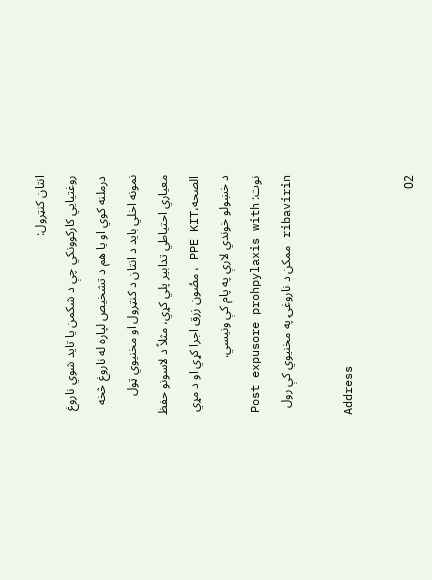انتان کنټرول:
روغتیایي کارکوونکي چې د شکمن یا تاید شوي ناروغ درملنه کوي او یا هم د تشخیص لپاره له ناروغ څخه نمونه اخلي باید د انتان د کنټرول او مخنیوي ټول معیاري احتیاطي تدابیر پلي کړي، مثلاً د لاسونو حفظ الصحه،PPE KIT ، مصُون زرق اجرا کړي او د مړي د خښولو خوندي لارې په پام کې ونیسي.
نوت: Post expusore prohpylaxis with ribavirin ممکن د ناروغۍ په مخنیوي کې رول

Address

02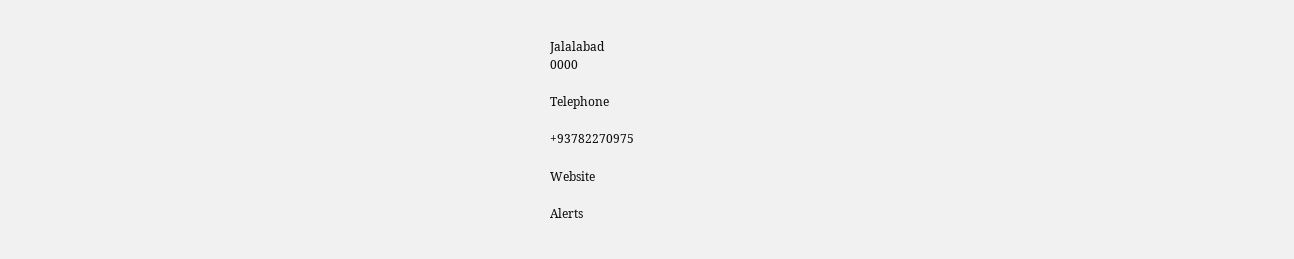Jalalabad
0000

Telephone

+93782270975

Website

Alerts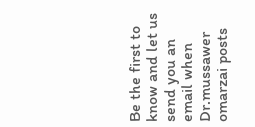Be the first to know and let us send you an email when Dr.mussawer omarzai posts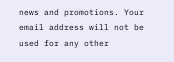news and promotions. Your email address will not be used for any other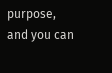purpose, and you can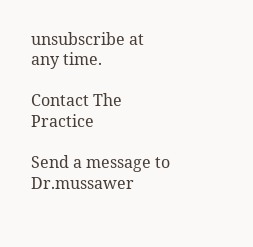unsubscribe at any time.

Contact The Practice

Send a message to Dr.mussawer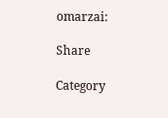omarzai:

Share

Category